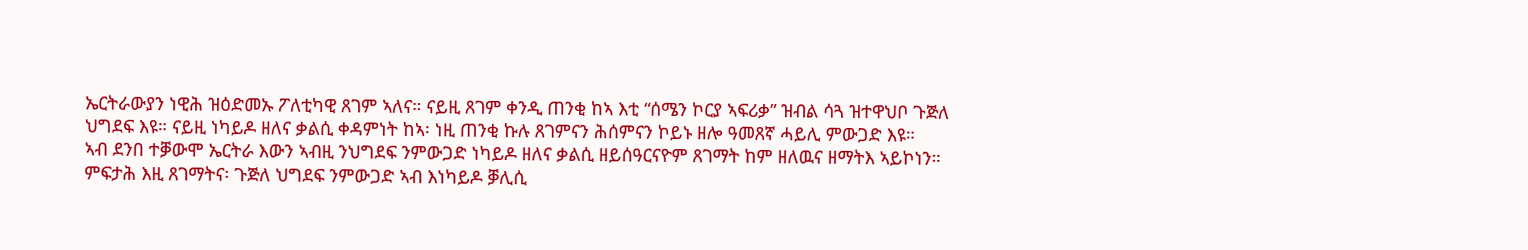ኤርትራውያን ነዊሕ ዝዕድመኡ ፖለቲካዊ ጸገም ኣለና። ናይዚ ጸገም ቀንዲ ጠንቂ ከኣ እቲ “ሰሜን ኮርያ ኣፍሪቃ” ዝብል ሳጓ ዝተዋህቦ ጉጅለ ህግደፍ እዩ። ናይዚ ነካይዶ ዘለና ቃልሲ ቀዳምነት ከኣ፡ ነዚ ጠንቂ ኩሉ ጸገምናን ሕሰምናን ኮይኑ ዘሎ ዓመጸኛ ሓይሊ ምውጋድ እዩ።
ኣብ ደንበ ተቓውሞ ኤርትራ እውን ኣብዚ ንህግደፍ ንምውጋድ ነካይዶ ዘለና ቃልሲ ዘይሰዓርናዮም ጸገማት ከም ዘለዉና ዘማትእ ኣይኮነን። ምፍታሕ እዚ ጸገማትና፡ ጉጅለ ህግደፍ ንምውጋድ ኣብ እነካይዶ ቓሊሲ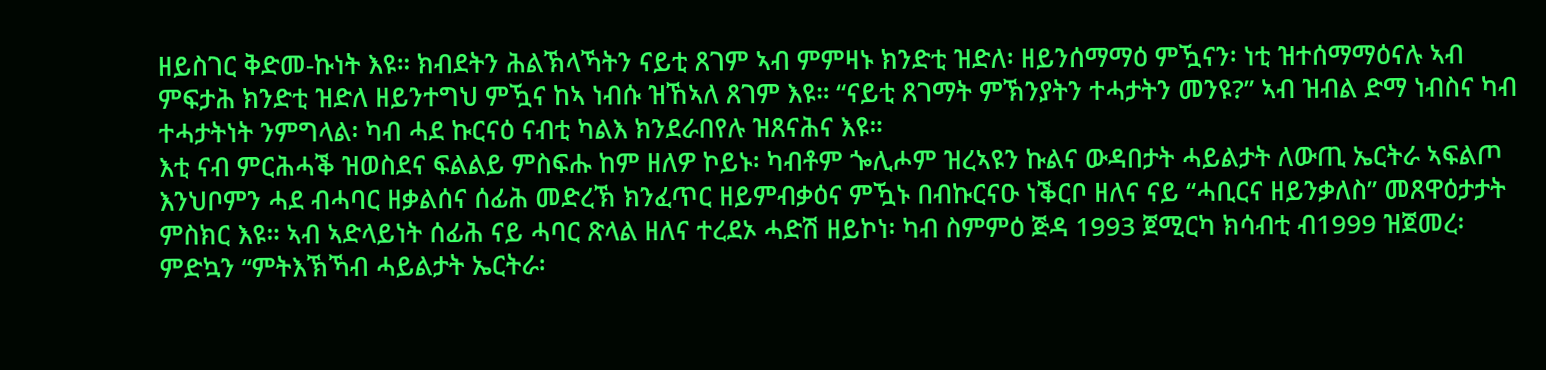ዘይስገር ቅድመ-ኩነት እዩ። ክብደትን ሕልኽላኻትን ናይቲ ጸገም ኣብ ምምዛኑ ክንድቲ ዝድለ፡ ዘይንሰማማዕ ምዃናን፡ ነቲ ዝተሰማማዕናሉ ኣብ ምፍታሕ ክንድቲ ዝድለ ዘይንተግህ ምዃና ከኣ ነብሱ ዝኸኣለ ጸገም እዩ። “ናይቲ ጸገማት ምኽንያትን ተሓታትን መንዩ?” ኣብ ዝብል ድማ ነብስና ካብ ተሓታትነት ንምግላል፡ ካብ ሓደ ኩርናዕ ናብቲ ካልእ ክንደራበየሉ ዝጸናሕና እዩ።
እቲ ናብ ምርሕሓቕ ዝወስደና ፍልልይ ምስፍሑ ከም ዘለዎ ኮይኑ፡ ካብቶም ጐሊሖም ዝረኣዩን ኩልና ውዳበታት ሓይልታት ለውጢ ኤርትራ ኣፍልጦ እንህቦምን ሓደ ብሓባር ዘቃልሰና ሰፊሕ መድረኽ ክንፈጥር ዘይምብቃዕና ምዃኑ በብኩርናዑ ነቕርቦ ዘለና ናይ “ሓቢርና ዘይንቃለስ” መጸዋዕታታት ምስክር እዩ። ኣብ ኣድላይነት ሰፊሕ ናይ ሓባር ጽላል ዘለና ተረደኦ ሓድሽ ዘይኮነ፡ ካብ ስምምዕ ጅዳ 1993 ጀሚርካ ክሳብቲ ብ1999 ዝጀመረ፡ ምድኳን “ምትእኽኻብ ሓይልታት ኤርትራ፡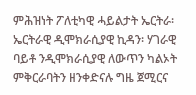ምሕዝነት ፖለቲካዊ ሓይልታት ኤርትራ፡ ኤርትራዊ ዲሞክራሲያዊ ኪዳን፡ ሃገራዊ ባይቶ ንዲሞክራሲያዊ ለውጥን ካልኦት ምቅርራባትን ዘንቀድናሉ ግዜ ጀሚርና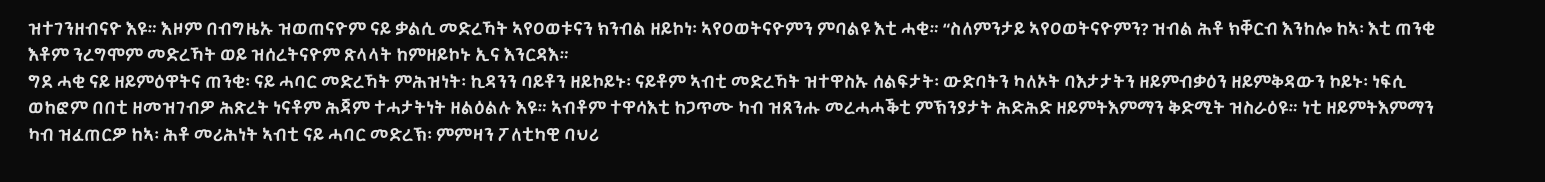ዝተገንዘብናዮ እዩ። እዞም በብግዜኡ ዝወጠናዮም ናይ ቃልሲ መድረኻት ኣየዐወቱናን ክንብል ዘይኮነ፡ ኣየዐወትናዮምን ምባልዩ እቲ ሓቂ። “ስለምንታይ ኣየዐወትናዮምን? ዝብል ሕቶ ክቐርብ እንከሎ ከኣ፡ እቲ ጠንቂ እቶም ንረግሞም መድረኻት ወይ ዝሰረትናዮም ጽላላት ከምዘይኮኑ ኢና እንርዳእ።
ግደ ሓቂ ናይ ዘይምዕዋትና ጠንቂ፡ ናይ ሓባር መድረኻት ምሕዝነት፡ ኪዳንን ባይቶን ዘይኮይኑ፡ ናይቶም ኣብቲ መድረኻት ዝተዋስኡ ሰልፍታት፡ ውድባትን ካለኦት ባእታታትን ዘይምብቃዕን ዘይምቅዳውን ኮይኑ፡ ነፍሲ ወከፎም በበቲ ዘመዝገብዎ ሕጽረት ነናቶም ሕጃም ተሓታትነት ዘልዕልሉ እዩ። ኣብቶም ተዋሳእቲ ከጋጥሙ ካብ ዝጸንሑ መረሓሓቕቲ ምኽንያታት ሕድሕድ ዘይምትእምማን ቅድሚት ዝስራዕዩ። ነቲ ዘይምትእምማን ካብ ዝፈጠርዎ ከኣ፡ ሕቶ መሪሕነት ኣብቲ ናይ ሓባር መድረኽ፡ ምምዛን ፖለቲካዊ ባህሪ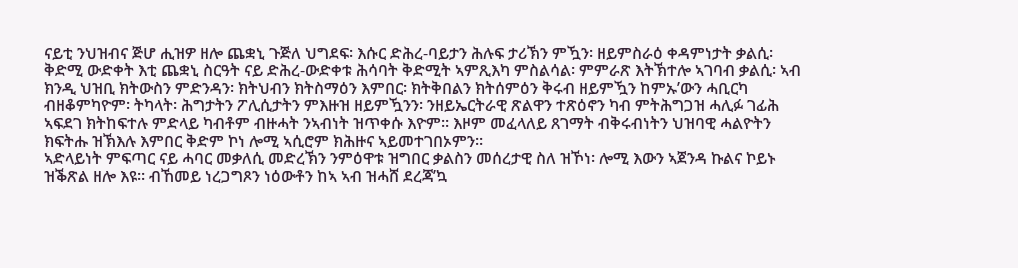ናይቲ ንህዝብና ጅሆ ሒዝዎ ዘሎ ጨቋኒ ጉጅለ ህግደፍ፡ እሱር ድሕረ-ባይታን ሕሉፍ ታሪኽን ምዃን፡ ዘይምስራዕ ቀዳምነታት ቃልሲ፡ ቅድሚ ውድቀት እቲ ጨቋኒ ስርዓት ናይ ድሕረ-ውድቀቱ ሕሳባት ቅድሚት ኣምጺእካ ምስልሳል፡ ምምራጽ እትኽተሎ ኣገባብ ቃልሲ፡ ኣብ ክንዲ ህዝቢ ክትውስን ምድንዳን፡ ክትህብን ክትስማዕን እምበር፡ ክትቅበልን ክትሰምዕን ቅሩብ ዘይምዃን ከምኡ’ውን ሓቢርካ ብዘቆምካዮም፡ ትካላት፡ ሕግታትን ፖሊሲታትን ምእዙዝ ዘይምዃንን፡ ንዘይኤርትራዊ ጽልዋን ተጽዕኖን ካብ ምትሕግጋዝ ሓሊፉ ገፊሕ ኣፍደገ ክትከፍተሉ ምድላይ ካብቶም ብዙሓት ንኣብነት ዝጥቀሱ እዮም። እዞም መፈላለይ ጸገማት ብቅሩብነትን ህዝባዊ ሓልዮትን ክፍትሑ ዝኽእሉ እምበር ቅድም ኮነ ሎሚ ኣሲሮም ክሕዙና ኣይመተገበኦምን።
ኣድላይነት ምፍጣር ናይ ሓባር መቃለሲ መድረኽን ንምዕዋቱ ዝግበር ቃልስን መሰረታዊ ስለ ዝኾነ፡ ሎሚ እውን ኣጀንዳ ኩልና ኮይኑ ዝቕጽል ዘሎ እዩ። ብኸመይ ነረጋግጾን ነዕውቶን ከኣ ኣብ ዝሓሸ ደረጃ’ኳ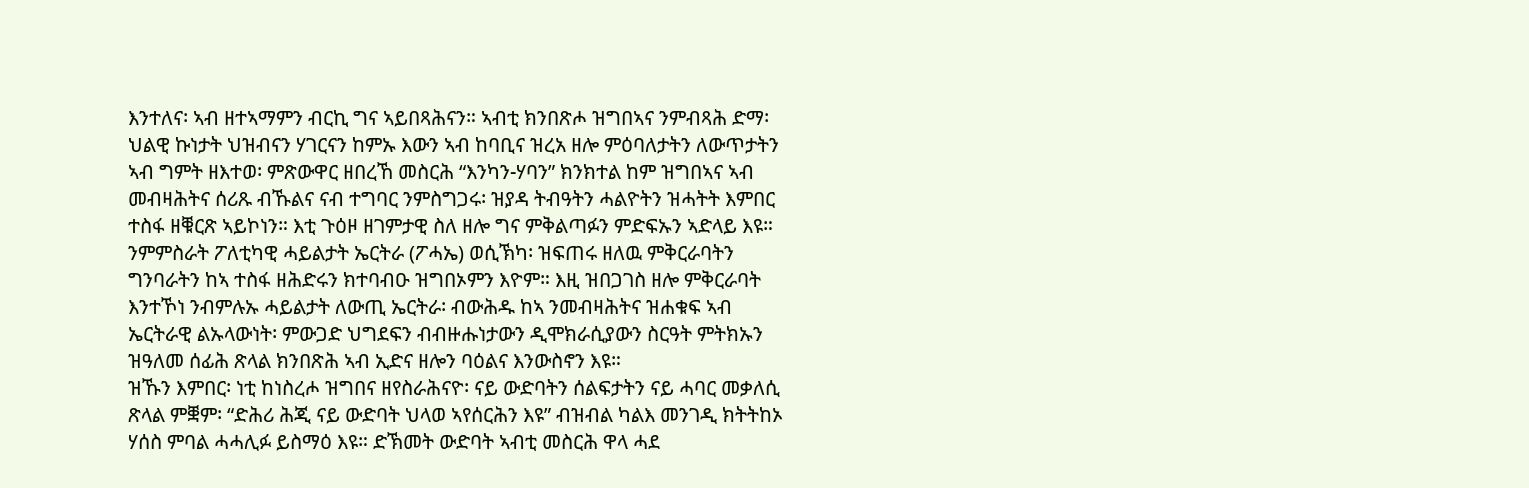እንተለና፡ ኣብ ዘተኣማምን ብርኪ ግና ኣይበጻሕናን። ኣብቲ ክንበጽሖ ዝግበኣና ንምብጻሕ ድማ፡ ህልዊ ኩነታት ህዝብናን ሃገርናን ከምኡ እውን ኣብ ከባቢና ዝረአ ዘሎ ምዕባለታትን ለውጥታትን ኣብ ግምት ዘእተወ፡ ምጽውዋር ዘበረኸ መስርሕ “እንካን-ሃባን” ክንክተል ከም ዝግበኣና ኣብ መብዛሕትና ሰሪጹ ብኹልና ናብ ተግባር ንምስግጋሩ፡ ዝያዳ ትብዓትን ሓልዮትን ዝሓትት እምበር ተስፋ ዘቑርጽ ኣይኮነን። እቲ ጉዕዞ ዘገምታዊ ስለ ዘሎ ግና ምቅልጣፉን ምድፍኡን ኣድላይ እዩ። ንምምስራት ፖለቲካዊ ሓይልታት ኤርትራ (ፖሓኤ) ወሲኽካ፡ ዝፍጠሩ ዘለዉ ምቅርራባትን ግንባራትን ከኣ ተስፋ ዘሕድሩን ክተባብዑ ዝግበኦምን እዮም። እዚ ዝበጋገስ ዘሎ ምቅርራባት እንተኾነ ንብምሉኡ ሓይልታት ለውጢ ኤርትራ፡ ብውሕዱ ከኣ ንመብዛሕትና ዝሐቁፍ ኣብ ኤርትራዊ ልኡላውነት፡ ምውጋድ ህግደፍን ብብዙሑነታውን ዲሞክራሲያውን ስርዓት ምትክኡን ዝዓለመ ሰፊሕ ጽላል ክንበጽሕ ኣብ ኢድና ዘሎን ባዕልና እንውስኖን እዩ።
ዝኹን እምበር፡ ነቲ ከነስረሖ ዝግበና ዘየስራሕናዮ፡ ናይ ውድባትን ሰልፍታትን ናይ ሓባር መቃለሲ ጽላል ምቛም፡ “ድሕሪ ሕጂ ናይ ውድባት ህላወ ኣየሰርሕን እዩ” ብዝብል ካልእ መንገዲ ክትትከኦ ሃሰስ ምባል ሓሓሊፉ ይስማዕ እዩ። ድኽመት ውድባት ኣብቲ መስርሕ ዋላ ሓደ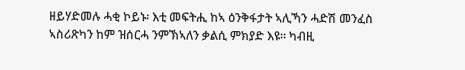ዘይሃድመሉ ሓቂ ኮይኑ፡ እቲ መፍትሒ ከኣ ዕንቅፋታት ኣሊኻን ሓድሽ መንፈስ ኣስሪጽካን ከም ዝሰርሓ ንምኽኣለን ቃልሲ ምክያድ እዩ። ካብዚ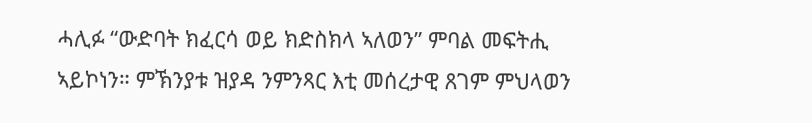ሓሊፉ “ውድባት ክፈርሳ ወይ ክድስክላ ኣለወን” ምባል መፍትሒ ኣይኮነን። ምኽንያቱ ዝያዳ ንምንጻር እቲ መሰረታዊ ጸገም ምህላወን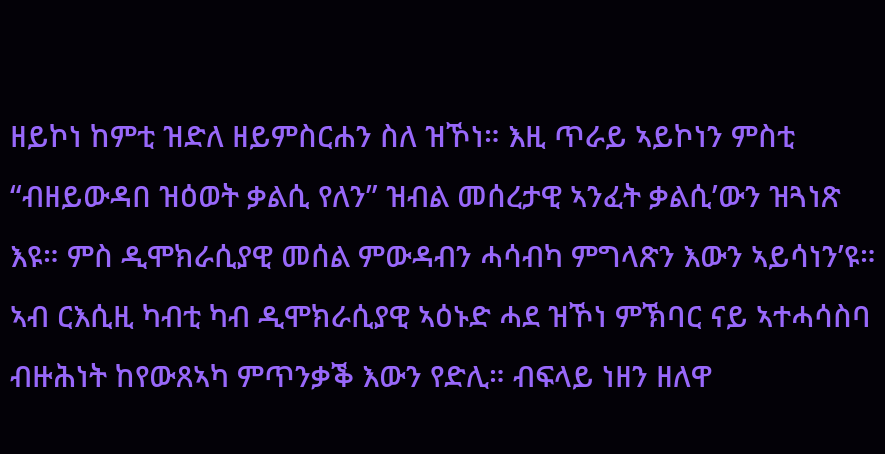ዘይኮነ ከምቲ ዝድለ ዘይምስርሐን ስለ ዝኾነ። እዚ ጥራይ ኣይኮነን ምስቲ “ብዘይውዳበ ዝዕወት ቃልሲ የለን” ዝብል መሰረታዊ ኣንፈት ቃልሲ’ውን ዝጓነጽ እዩ። ምስ ዲሞክራሲያዊ መሰል ምውዳብን ሓሳብካ ምግላጽን እውን ኣይሳነን’ዩ። ኣብ ርእሲዚ ካብቲ ካብ ዲሞክራሲያዊ ኣዕኑድ ሓደ ዝኾነ ምኽባር ናይ ኣተሓሳስባ ብዙሕነት ከየውጸኣካ ምጥንቃቕ እውን የድሊ። ብፍላይ ነዘን ዘለዋ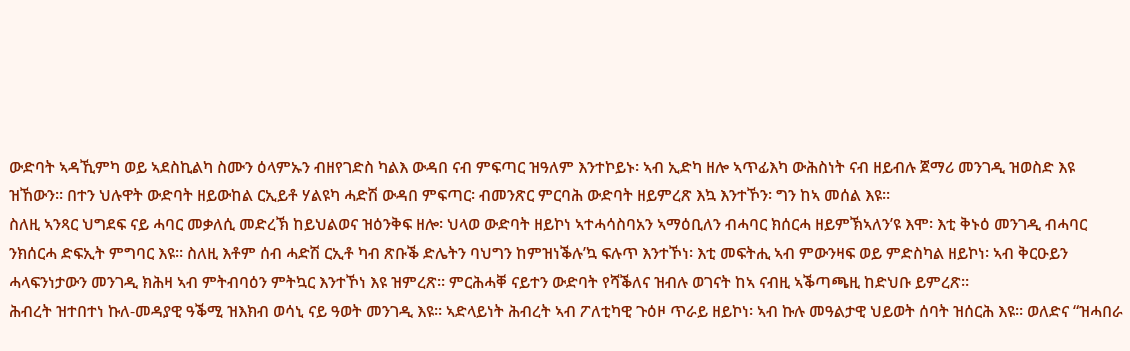ውድባት ኣዳኺምካ ወይ ኣደስኪልካ ስሙን ዕላምኡን ብዘየገድስ ካልእ ውዳበ ናብ ምፍጣር ዝዓለም እንተኮይኑ፡ ኣብ ኢድካ ዘሎ ኣጥፊእካ ውሕስነት ናብ ዘይብሉ ጀማሪ መንገዲ ዝወስድ እዩ ዝኸውን። በተን ህሉዋት ውድባት ዘይውከል ርኢይቶ ሃልዩካ ሓድሽ ውዳበ ምፍጣር፡ ብመንጽር ምርባሕ ውድባት ዘይምረጽ እኳ እንተኾን፡ ግን ከኣ መሰል እዩ።
ስለዚ ኣንጻር ህግደፍ ናይ ሓባር መቃለሲ መድረኽ ከይህልወና ዝዕንቅፍ ዘሎ፡ ህላወ ውድባት ዘይኮነ ኣተሓሳስባአን ኣማዕቢለን ብሓባር ክሰርሓ ዘይምኽኣለን’ዩ እሞ፡ እቲ ቅኑዕ መንገዲ ብሓባር ንክሰርሓ ድፍኢት ምግባር እዩ። ስለዚ እቶም ሰብ ሓድሽ ርኢቶ ካብ ጽቡቕ ድሌትን ባህግን ከምዝነቕሉ’ኳ ፍሉጥ እንተኾነ፡ እቲ መፍትሒ ኣብ ምውንዛፍ ወይ ምድስካል ዘይኮነ፡ ኣብ ቅርዑይን ሓላፍንነታውን መንገዲ ክሕዛ ኣብ ምትብባዕን ምትኳር እንተኾነ እዩ ዝምረጽ። ምርሕሓቐ ናይተን ውድባት የሻቕለና ዝብሉ ወገናት ከኣ ናብዚ ኣቕጣጫዚ ከድህቡ ይምረጽ።
ሕብረት ዝተበተነ ኩለ-መዳያዊ ዓቕሚ ዝእክብ ወሳኒ ናይ ዓወት መንገዲ እዩ። ኣድላይነት ሕብረት ኣብ ፖለቲካዊ ጉዕዞ ጥራይ ዘይኮነ፡ ኣብ ኩሉ መዓልታዊ ህይወት ሰባት ዝሰርሕ እዩ። ወለድና “ዝሓበራ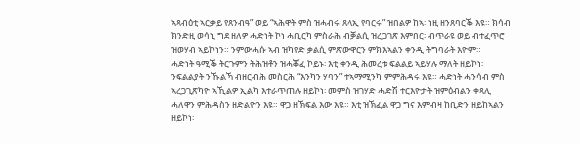ኣጻብዕቲ ኣርቃይ የጸንብዓ” ወይ “ኣሕዋት ምስ ዝሓብሩ ጸላኢ የባርሩ” ዝበልዎ ከኣ፡ ነዚ ዘንጸባርቕ እዩ። ክሳብ ክንድዚ ወሳኒ ግደ ዘለዎ ሓድነት ኮነ ሓቢርካ ምስራሕ ብቓልሲ ዝረጋገጽ እምበር፡ ብጥራዩ ወይ ብተፈጥሮ ዝወሃብ ኣይኮነን። ንምውሓሱ ኣብ ዝካየድ ቃልሲ ምጽውዋርን ምክእኣልን ቀንዲ ትግባራት እዮም።
ሓድነት ዓሚቕ ትርጉምን ትሕዝቶን ዝሓቖፈ ኮይኑ፡ እቲ ቀንዲ ሕመረቱ ፍልልይ ኣይሃሉ ማለት ዘይኮነ፡ ንፍልልያት ንኹልኻ ብዘርብሕ መስርሕ “እንካን ሃባን” ተኣማሚንካ ምምሕዳሩ እዩ። ሓድነት ሓንሳብ ምስ ኣረጋጊጽካዮ ኣኺልዎ ኢልካ እተራጥጠሉ ዘይኮነ፡ መምስ ዝገሃድ ሓድሽ ተርእዮታት ዝምዕብልን ቀጻሊ ሓለዋን ምሕዳስን ዘድልዮን እዩ። ዋጋ ዘኽፍል እው እዩ። እቲ ዝኽፈል ዋጋ ግና እምብዛ ከቢድን ዘይከኣልን ዘይኮነ፡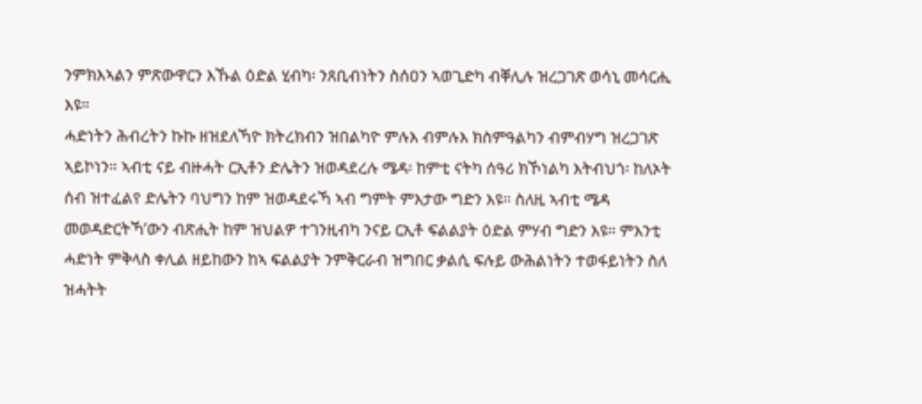ንምክእኣልን ምጽውዋርን እኹል ዕድል ሂብካ፡ ንጸቢብነትን ስሰዐን ኣወጊድካ ብቐሊሉ ዝረጋገጽ ወሳኒ መሳርሒ እዩ።
ሓድነትን ሕብረትን ኩኩ ዘዝደለኻዮ ክትረክብን ዝበልካዮ ምሉእ ብምሉእ ክስምዓልካን ብምብሃግ ዝረጋገጽ ኣይኮነን። ኣብቲ ናይ ብዙሓት ርኢቶን ድሌትን ዝወዳደረሉ ሜዳ፡ ከምቲ ናትካ ሰዓሪ ክኾነልካ እትብህጎ፡ ከለኦት ሰብ ዝተፈልየ ድሌትን ባህግን ከም ዝወዳደሩኻ ኣብ ግምት ምእታው ግድን እዩ። ስለዚ ኣብቲ ሜዳ መወዳድርትኻ’ውን ብጽሒት ከም ዝህልዎ ተገንዚብካ ንናይ ርኢቶ ፍልልያት ዕድል ምሃብ ግድን እዩ። ምእንቲ ሓድነት ምቅላስ ቀሊል ዘይከውን ከኣ ፍልልያት ንምቅርራብ ዝግበር ቃልሲ ፍሉይ ውሕልነትን ተወፋይነትን ስለ ዝሓትት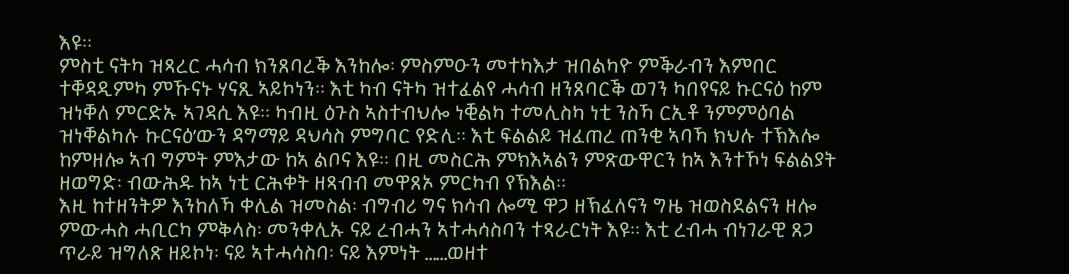እዩ።
ምስቲ ናትካ ዝጻረር ሓሳብ ክንጸባረቕ እንከሎ፡ ምስምዑን መተካእታ ዝበልካዮ ምቕራብን እምበር ተቐዳዲምካ ምኹናኑ ሃናጺ ኣይኮነን። እቲ ካብ ናትካ ዝተፈልየ ሓሳብ ዘንጸባርቕ ወገን ካበየናይ ኩርናዕ ከም ዝነቐለ ምርድኡ ኣገዳሲ እዩ። ካብዚ ዕጉስ ኣስተብህሎ ነቒልካ ተመሊስካ ነቲ ንስኻ ርኢቶ ንምምዕባል ዝነቐልካሉ ኩርናዕ’ውን ዳግማይ ዳህሳስ ምግባር የድሊ። እቲ ፍልልይ ዝፈጠረ ጠንቂ ኣባኻ ክህሉ ተኽእሎ ከምዘሎ ኣብ ግምት ምእታው ከኣ ልቦና እዩ። በዚ መስርሕ ምክእኣልን ምጽውዋርን ከኣ እንተኾነ ፍልልያት ዘወግድ፡ ብውሕዱ ከኣ ነቲ ርሕቀት ዘጻብብ መዋጸኦ ምርካብ የኽእል።
እዚ ከተዘንትዎ እንከለኻ ቀሊል ዝመስል፡ ብግብሪ ግና ክሳብ ሎሚ ዋጋ ዘኽፈለናን ግዜ ዝወስደልናን ዘሎ ምውሓስ ሓቢርካ ምቅላስ፡ መንቀሊኡ ናይ ረብሓን ኣተሓሳስባን ተጻራርነት እዩ። እቲ ረብሓ ብነገራዊ ጸጋ ጥራይ ዝግለጽ ዘይኮነ፡ ናይ ኣተሓሳስባ፡ ናይ እምነት ……ወዘተ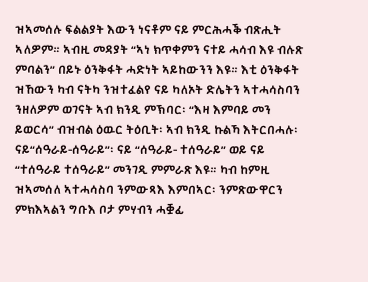ዝኣመሰሉ ፍልልያት እውን ነናቶም ናይ ምርሕሓቕ ብጽሒት ኣለዎም። ኣብዚ መዳያት “ኣነ ክጥቀምን ናተይ ሓሳብ እዩ ብሉጽ ምባልን” በይኑ ዕንቅፋት ሓድነት ኣይከውንን እዩ። እቲ ዕንቅፋት ዝኸውን ካብ ናትካ ንዝተፈልየ ናይ ካለኦት ድሌትን ኣተሓሳስባን ንዘለዎም ወገናት ኣብ ክንዲ ምኽባር፡ “እዛ እምባይ መን ይወርሳ” ብዝብል ዕዉር ትዕቢት፡ ኣብ ክንዲ ኩልኻ እትርበሓሉ፡ ናይ“ሰዓራይ-ሰዓራይ”፡ ናይ “ሰዓራይ- ተሰዓራይ” ወይ ናይ “ተሰዓራይ ተሰዓራይ” መንገዲ ምምራጽ እዩ። ካብ ከምዚ ዝኣመሰለ ኣተሓሳስባ ንምውጻእ እምበኣር፡ ንምጽውዋርን ምክእኣልን ግቡእ ቦታ ምሃብን ሓቛፊ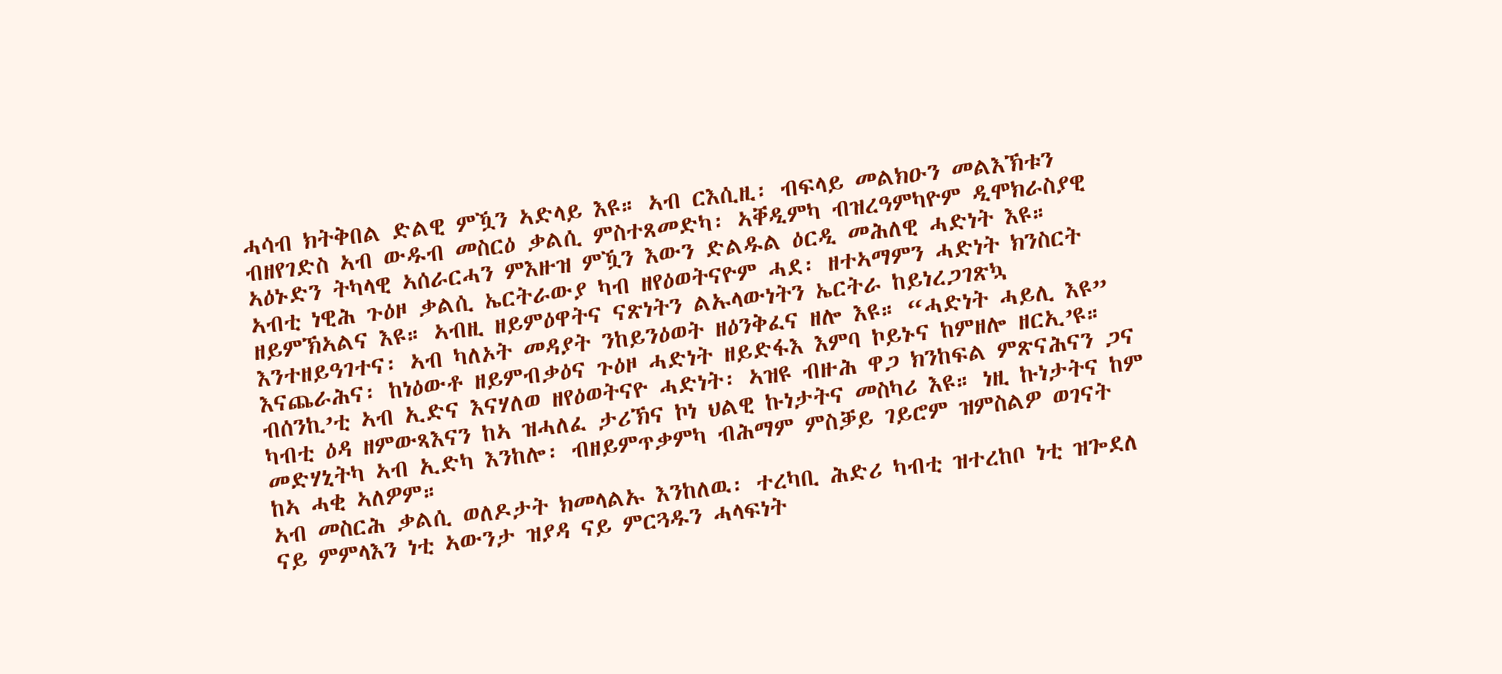ሓሳብ ክትቅበል ድልዊ ምዃን ኣድላይ እዩ። ኣብ ርእሲዚ፡ ብፍላይ መልክዑን መልእኽቱን ብዘየገድስ ኣብ ውዱብ መስርዕ ቃልሲ ምስተጸመድካ፡ ኣቐዲምካ ብዝረዓምካዮም ዲሞክራስያዊ ኣዕኑድን ትካላዊ ኣሰራርሓን ምእዙዝ ምዃን እውን ድልዱል ዕርዲ መሕለዊ ሓድነት እዩ።
ኣብቲ ነዊሕ ጉዕዞ ቃልሲ ኤርትራውያ ካብ ዘየዕወትናዮም ሓደ፡ ዘተኣማምን ሓድነት ክንስርት ዘይምኽኣልና እዩ። ኣብዚ ዘይምዕዋትና ናጽነትን ልኡላውነትን ኤርትራ ከይነረጋገጽኳ እንተዘይዓገተና፡ ኣብ ካለኦት መዳያት ንከይንዕወት ዘዕንቅፈና ዘሎ እዩ። “ሓድነት ሓይሊ እዩ” እናጨራሕና፡ ከነዕውቶ ዘይምብቃዕና ጉዕዞ ሓድነት ዘይድፋእ እምባ ኮይኑና ከምዘሎ ዘርኢ’ዩ። ብሰንኪ’ቲ ኣብ ኢድና እናሃለወ ዘየዕወትናዮ ሓድነት፡ ኣዝዩ ብዙሕ ዋጋ ክንከፍል ምጽናሕናን ጋና ካብቲ ዕዳ ዘምውጻእናን ከኣ ዝሓለፈ ታሪኽና ኮነ ህልዊ ኩነታትና መስካሪ እዩ። ነዚ ኩነታትና ከም መድሃኒትካ ኣብ ኢድካ እንከሎ፡ ብዘይምጥቃምካ ብሕማም ምስቓይ ገይሮም ዝምስልዎ ወገናት ከኣ ሓቂ ኣለዎም።
ኣብ መስርሕ ቃልሲ ወለዶታት ክመላልኡ እንከለዉ፡ ተረካቢ ሕድሪ ካብቲ ዝተረከቦ ነቲ ዝጐደለ ናይ ምምላእን ነቲ ኣውንታ ዝያዳ ናይ ምርጓዱን ሓላፍነት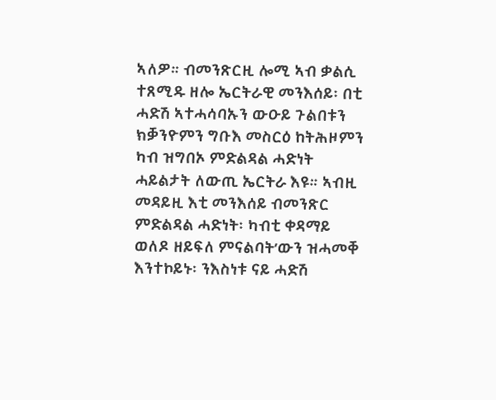ኣለዎ። ብመንጽርዚ ሎሚ ኣብ ቃልሲ ተጸሚዱ ዘሎ ኤርትራዊ መንእሰይ፡ በቲ ሓድሽ ኣተሓሳባኡን ውዑይ ጉልበቱን ክቓንዮምን ግቡእ መስርዕ ከትሕዞምን ካብ ዝግበኦ ምድልዳል ሓድነት ሓይልታት ለውጢ ኤርትራ እዩ። ኣብዚ መዳይዚ እቲ መንእሰይ ብመንጽር ምድልዳል ሓድነት፡ ካብቲ ቀዳማይ ወለዶ ዘይፍለ ምናልባት’ውን ዝሓመቐ እንተኮይኑ፡ ንእስነቱ ናይ ሓድሽ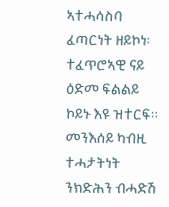ኣተሓሳስባ ፈጣርነት ዘይኮነ፡ ተፈጥሮኣዊ ናይ ዕድመ ፍልልይ ኮይኑ እዩ ዝተርፍ። መንእሰይ ካብዚ ተሓታትነት ንክድሕን ብሓድሽ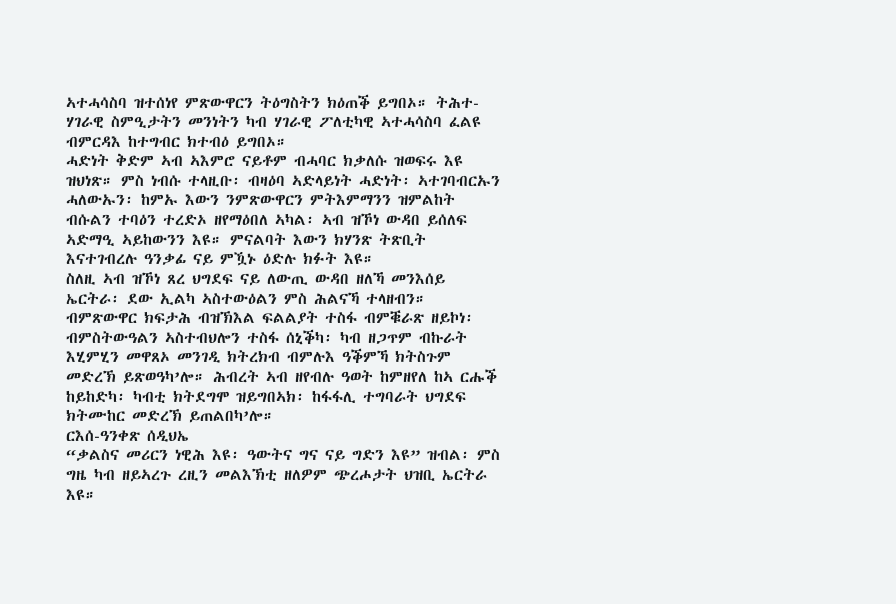ኣተሓሳስባ ዝተሰነየ ምጽውዋርን ትዕግስትን ክዕጠቕ ይግበኦ። ትሕተ-ሃገራዊ ስምዒታትን መንነትን ካብ ሃገራዊ ፖለቲካዊ ኣተሓሳስባ ፈልዩ ብምርዳእ ከተግብር ክተብዕ ይግበኦ።
ሓድነት ቅድም ኣብ ኣእምሮ ናይቶም ብሓባር ክቃለሱ ዝወፍሩ እዩ ዝህነጽ። ምስ ነብሱ ተላዚቡ፡ ብዛዕባ ኣድላይነት ሓድነት፡ ኣተገባብርኡን ሓለውኡን፡ ከምኡ እውን ንምጽውዋርን ምትእምማንን ዝምልከት ብሱልን ተባዕን ተረድኦ ዘየማዕበለ ኣካል፡ ኣብ ዝኾነ ውዳበ ይሰለፍ ኣድማዒ ኣይከውንን እዩ። ምናልባት እውን ክሃንጽ ትጽቢት እናተገብረሉ ዓንቃፊ ናይ ምዃኑ ዕድሉ ክፉት እዩ።
ስለዚ ኣብ ዝኾነ ጸረ ህግደፍ ናይ ለውጢ ውዳበ ዘለኻ መንእሰይ ኤርትራ፡ ደው ኢልካ ኣስተውዕልን ምስ ሕልናኻ ተላዘብን። ብምጽውዋር ክፍታሕ ብዝኽእል ፍልልያት ተስፋ ብምቑራጽ ዘይኮነ፡ ብምስትውዓልን ኣስተብህሎን ተስፋ ሰኒቕካ፡ ካብ ዘጋጥም ብኩራት እሂምሂን መዋጸኦ መንገዲ ክትረክብ ብምሉእ ዓቕምኻ ክትስጉም መድረኽ ይጽወዓካ’ሎ። ሕብረት ኣብ ዘየብሉ ዓወት ከምዘየለ ከኣ ርሑቕ ከይከድካ፡ ካብቲ ክትደግሞ ዝይግበኣክ፡ ከፋፋሊ ተግባራት ህግደፍ ክትሙከር መድረኽ ይጠልበካ’ሎ።
ርእሰ-ዓንቀጽ ሰዲህኤ
“ቃልስና መሪርን ነዊሕ እዩ፡ ዓውትና ግና ናይ ግድን እዩ” ዝብል፡ ምስ ግዜ ካብ ዘይኣረጉ ረዚን መልእኽቲ ዘለዎም ጭረሖታት ህዝቢ ኤርትራ እዩ።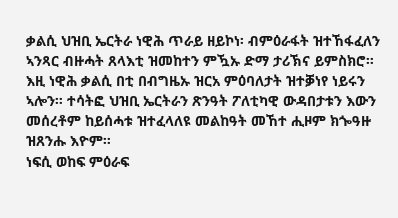ቃልሲ ህዝቢ ኤርትራ ነዊሕ ጥራይ ዘይኮነ፡ ብምዕራፋት ዝተኸፋፈለን ኣንጻር ብዙሓት ጸላእቲ ዝመከተን ምዃኡ ድማ ታሪኽና ይምስክሮ። እዚ ነዊሕ ቃልሲ በቲ በብግዜኡ ዝርአ ምዕባለታት ዝተቓነየ ነይሩን ኣሎን። ተሳትፎ ህዝቢ ኤርትራን ጽንዓት ፖለቲካዊ ውዳበታቱን እውን መሰረቶም ከይሰሓቱ ዝተፈላለዩ መልከዓት መኸተ ሒዞም ክጐዓዙ ዝጸንሑ እዮም።
ነፍሲ ወከፍ ምዕራፍ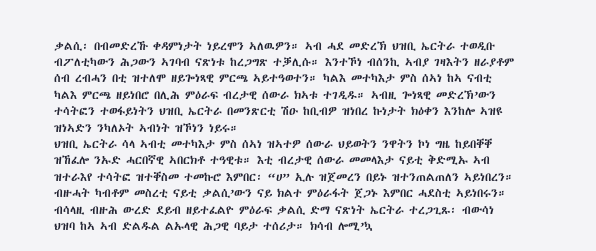ቃልሲ፡ በብመድረኹ ቀዳምነታት ነይረሞን ኣለዉዎን። ኣብ ሓደ መድረኽ ህዝቢ ኤርትራ ተወዲቡ ብፖለቲካውን ሕጋውን ኣገባብ ናጽነቱ ከረጋግጽ ተቓሊሱ። እንተኾነ ብሰንኪ ኣብያ ገዛእትን ዘራያቶም ሰብ ረብሓን በቲ ዝተለሞ ዘይጐነጻዊ ምርጫ ኣይተዓወተን። ካልእ መተካእታ ምስ ሰኣነ ከኣ ናብቲ ካልእ ምርጫ ዘይነበሮ በሊሕ ምዕራፍ ብረታዊ ሰውራ ክኣቱ ተገዲዱ። ኣብዚ ጐነጻዊ መድረኽ’ውን ተሳትፎን ተወፋይነትን ህዝቢ ኤርትራ በመንጽርቲ ሽዑ ከቢብዎ ዝነበረ ኩነታት ክዕቀን እንከሎ ኣዝዩ ዝነኣድን ንካለኦት ኣብነት ዝኾነን ነይሩ።
ህዝቢ ኤርትራ ሳላ ኣብቲ መተካእታ ምስ ሰኣነ ዝኣተዎ ሰውራ ህይወትን ንዋትን ኮነ ግዜ ከይበቐቐ ዝኸፈሎ ንኡድ ሓርበኛዊ ኣበርክቶ ተዓዊቱ። እቲ ብረታዊ ሰውራ መመላእታ ናይቲ ቅድሚኡ ኣብ ዝተራእየ ተሳትፎ ዝተቐስመ ተመኩሮ እምበር፡ “ሀ” ኢሉ ዝጀመረን በይኑ ዝተንጠልጠለን ኣይነበረን። ብዙሓት ካብቶም መስረቲ ናይቲ ቃልሲ’ውን ናይ ክልተ ምዕራፋት ጀጋኑ እምበር ሓደስቲ ኣይነበሩን። ብሳላዚ ብዙሕ ውረድ ደይብ ዘይተፈልዮ ምዕራፍ ቃልሲ ድማ ናጽነት ኤርትራ ተረጋጊጹ፡ ብውሳነ ህዝባ ከኣ ኣብ ድልዱል ልኡላዊ ሕጋዊ ባይታ ተሰሪታ። ክሳብ ሎሚ’ኳ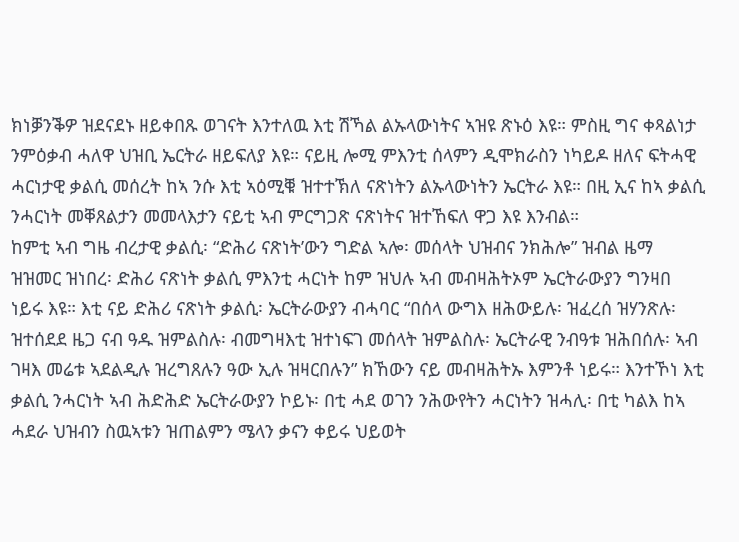ክነቓንቕዎ ዝደናደኑ ዘይቀበጹ ወገናት እንተለዉ እቲ ሽኻል ልኡላውነትና ኣዝዩ ጽኑዕ እዩ። ምስዚ ግና ቀጻልነታ ንምዕቃብ ሓለዋ ህዝቢ ኤርትራ ዘይፍለያ እዩ። ናይዚ ሎሚ ምእንቲ ሰላምን ዲሞክራስን ነካይዶ ዘለና ፍትሓዊ ሓርነታዊ ቃልሲ መሰረት ከኣ ንሱ እቲ ኣዕሚቑ ዝተተኽለ ናጽነትን ልኡላውነትን ኤርትራ እዩ። በዚ ኢና ከኣ ቃልሲ ንሓርነት መቐጸልታን መመላእታን ናይቲ ኣብ ምርግጋጽ ናጽነትና ዝተኸፍለ ዋጋ እዩ እንብል።
ከምቲ ኣብ ግዜ ብረታዊ ቃልሲ፡ “ድሕሪ ናጽነት’ውን ግድል ኣሎ፡ መሰላት ህዝብና ንክሕሎ” ዝብል ዜማ ዝዝመር ዝነበረ፡ ድሕሪ ናጽነት ቃልሲ ምእንቲ ሓርነት ከም ዝህሉ ኣብ መብዛሕትኦም ኤርትራውያን ግንዛበ ነይሩ እዩ። እቲ ናይ ድሕሪ ናጽነት ቃልሲ፡ ኤርትራውያን ብሓባር “በሰላ ውግእ ዘሕውይሉ፡ ዝፈረሰ ዝሃንጽሉ፡ ዝተሰደደ ዜጋ ናብ ዓዱ ዝምልስሉ፡ ብመግዛእቲ ዝተነፍገ መሰላት ዝምልስሉ፡ ኤርትራዊ ንብዓቱ ዝሕበሰሉ፡ ኣብ ገዛእ መሬቱ ኣደልዲሉ ዝረግጸሉን ዓው ኢሉ ዝዛርበሉን” ክኸውን ናይ መብዛሕትኡ እምንቶ ነይሩ። እንተኾነ እቲ ቃልሲ ንሓርነት ኣብ ሕድሕድ ኤርትራውያን ኮይኑ፡ በቲ ሓደ ወገን ንሕውየትን ሓርነትን ዝሓሊ፡ በቲ ካልእ ከኣ ሓደራ ህዝብን ስዉኣቱን ዝጠልምን ሜላን ቃናን ቀይሩ ህይወት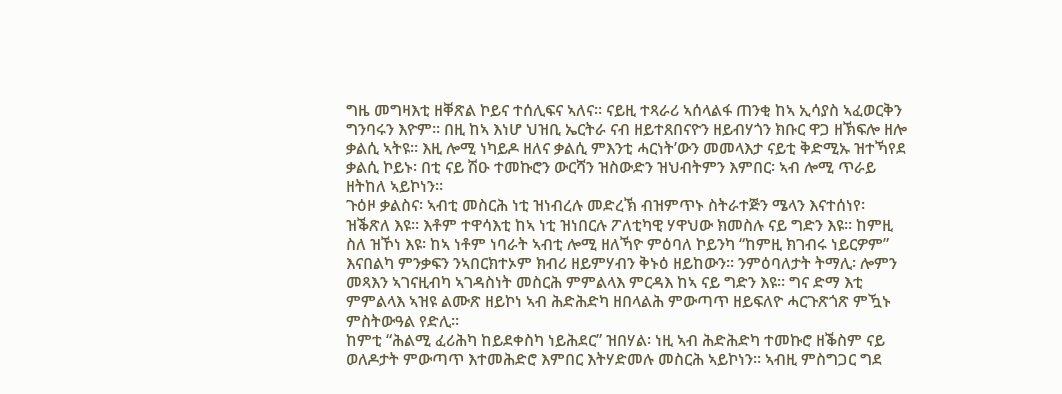ግዜ መግዛእቲ ዘቐጽል ኮይና ተሰሊፍና ኣለና። ናይዚ ተጻራሪ ኣሰላልፋ ጠንቂ ከኣ ኢሳያስ ኣፈወርቅን ግንባሩን እዮም። በዚ ከኣ እነሆ ህዝቢ ኤርትራ ናብ ዘይተጸበናዮን ዘይብሃጎን ክቡር ዋጋ ዘኽፍሎ ዘሎ ቃልሲ ኣትዩ። እዚ ሎሚ ነካይዶ ዘለና ቃልሲ ምእንቲ ሓርነት’ውን መመላእታ ናይቲ ቅድሚኡ ዝተኻየደ ቃልሲ ኮይኑ፡ በቲ ናይ ሽዑ ተመኩሮን ውርሻን ዝስውድን ዝህብትምን እምበር፡ ኣብ ሎሚ ጥራይ ዘትከለ ኣይኮነን።
ጉዕዞ ቃልስና፡ ኣብቲ መስርሕ ነቲ ዝነብረሉ መድረኽ ብዝምጥኑ ስትራተጅን ሜላን እናተሰነየ፡ ዝቕጽለ እዩ። እቶም ተዋሳእቲ ከኣ ነቲ ዝነበርሉ ፖለቲካዊ ሃዋህው ክመስሉ ናይ ግድን እዩ። ከምዚ ስለ ዝኾነ እዩ፡ ከኣ ነቶም ነባራት ኣብቲ ሎሚ ዘለኻዮ ምዕባለ ኮይንካ “ከምዚ ክገብሩ ነይርዎም” እናበልካ ምንቃፍን ንኣበርክተኦም ክብሪ ዘይምሃብን ቅኑዕ ዘይከውን። ንምዕባለታት ትማሊ፡ ሎምን መጻእን ኣገናዚብካ ኣገዳስነት መስርሕ ምምልላእ ምርዳእ ከኣ ናይ ግድን እዩ። ግና ድማ እቲ ምምልላእ ኣዝዩ ልሙጽ ዘይኮነ ኣብ ሕድሕድካ ዘበላልሕ ምውጣጥ ዘይፍለዮ ሓርጉጽጎጽ ምዃኑ ምስትውዓል የድሊ።
ከምቲ “ሕልሚ ፈሪሕካ ከይደቀስካ ነይሕደር” ዝበሃል፡ ነዚ ኣብ ሕድሕድካ ተመኩሮ ዘቕስም ናይ ወለዶታት ምውጣጥ እተመሕድሮ እምበር እትሃድመሉ መስርሕ ኣይኮነን። ኣብዚ ምስግጋር ግደ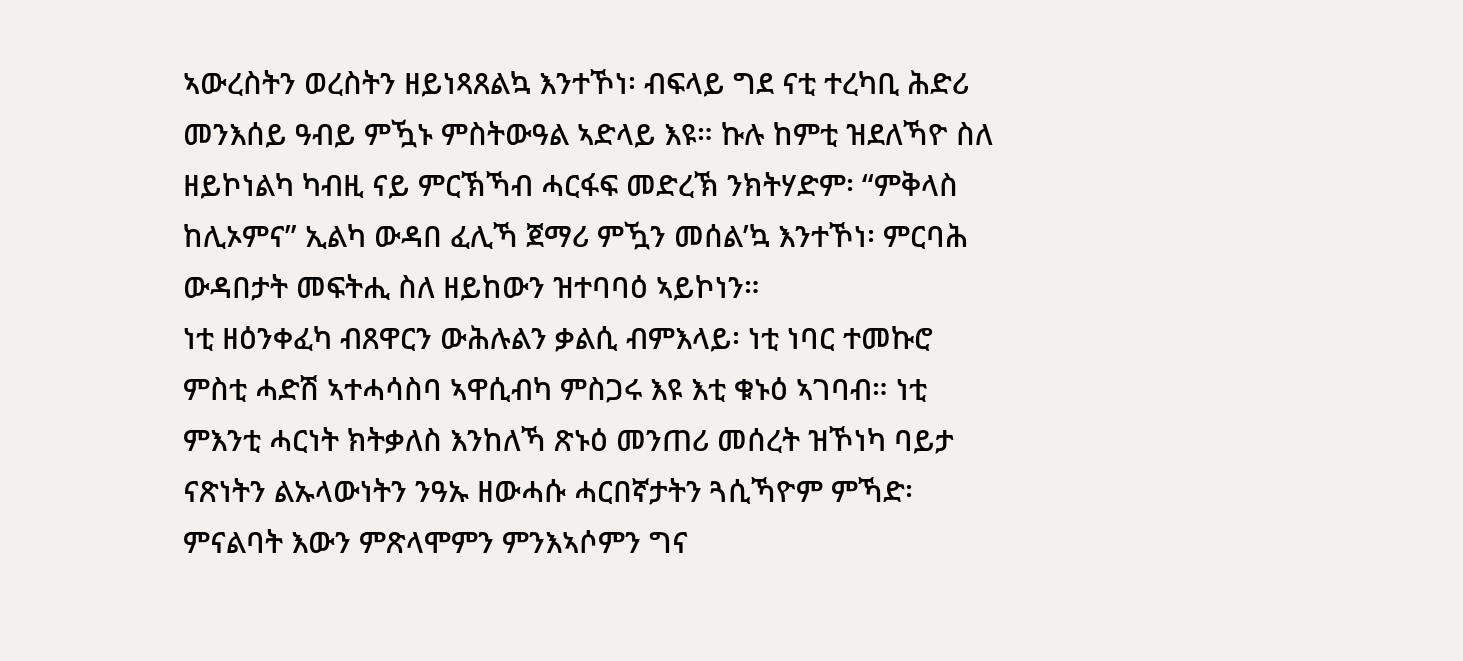ኣውረስትን ወረስትን ዘይነጻጸልኳ እንተኾነ፡ ብፍላይ ግደ ናቲ ተረካቢ ሕድሪ መንእሰይ ዓብይ ምዃኑ ምስትውዓል ኣድላይ እዩ። ኩሉ ከምቲ ዝደለኻዮ ስለ ዘይኮነልካ ካብዚ ናይ ምርኽኻብ ሓርፋፍ መድረኽ ንክትሃድም፡ “ምቅላስ ከሊኦምና” ኢልካ ውዳበ ፈሊኻ ጀማሪ ምዃን መሰል’ኳ እንተኾነ፡ ምርባሕ ውዳበታት መፍትሒ ስለ ዘይከውን ዝተባባዕ ኣይኮነን።
ነቲ ዘዕንቀፈካ ብጸዋርን ውሕሉልን ቃልሲ ብምእላይ፡ ነቲ ነባር ተመኩሮ ምስቲ ሓድሽ ኣተሓሳስባ ኣዋሲብካ ምስጋሩ እዩ እቲ ቁኑዕ ኣገባብ። ነቲ ምእንቲ ሓርነት ክትቃለስ እንከለኻ ጽኑዕ መንጠሪ መሰረት ዝኾነካ ባይታ ናጽነትን ልኡላውነትን ንዓኡ ዘውሓሱ ሓርበኛታትን ጓሲኻዮም ምኻድ፡ ምናልባት እውን ምጽላሞምን ምንእኣሶምን ግና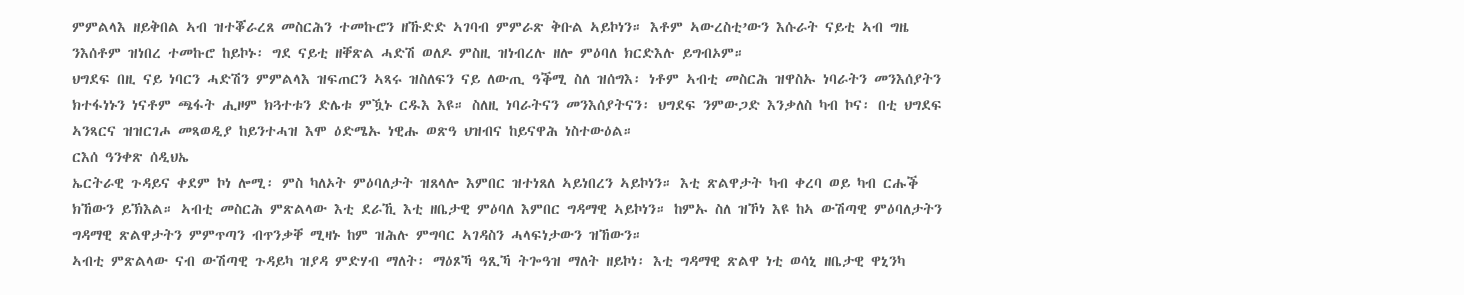ምምልላእ ዘይቅበል ኣብ ዝተቖራረጸ መስርሕን ተመኩሮን ዘኹድድ ኣገባብ ምምራጽ ቅቡል ኣይኮነን። እቶም ኣውረስቲ’ውን እሱራት ናይቲ ኣብ ግዜ ንእሰቶም ዝነበረ ተመኩሮ ከይኮኑ፡ ግደ ናይቲ ዘቐጽል ሓድሽ ወለዶ ምስዚ ዝነብረሉ ዘሎ ምዕባለ ክርድእሉ ይግብኦም።
ህግደፍ በዚ ናይ ነባርን ሓድሽን ምምልላእ ዝፍጠርን ኣጻሩ ዝስለፍን ናይ ለውጢ ዓቕሚ ስለ ዝሰግእ፡ ነቶም ኣብቲ መስርሕ ዝዋስኡ ነባራትን መንእሰያትን ክተፋነኑን ነናቶም ጫፋት ሒዞም ክጓተቱን ድሌቱ ምዃኑ ርዱእ እዩ። ስለዚ ነባራትናን መንእሰያትናን፡ ህግደፍ ንምውጋድ እንቃለስ ካብ ኮና፡ በቲ ህግደፍ ኣንጻርና ዝዝርገሖ መጻወዲያ ከይንተሓዝ እሞ ዕድሜኡ ነዊሑ ወጽዓ ህዝብና ከይናዋሕ ነስተውዕል።
ርእሰ ዓንቀጽ ሰዲህኤ
ኤርትራዊ ጉዳይና ቀደም ኮነ ሎሚ፡ ምስ ካለኦት ምዕባለታት ዝጸላሎ እምበር ዝተነጸለ ኣይነበረን ኣይኮነን። እቲ ጽልዋታት ካብ ቀረባ ወይ ካብ ርሑቕ ክኸውን ይኽእል። ኣብቲ መስርሕ ምጽልላው እቲ ደራኺ እቲ ዘቤታዊ ምዕባለ እምበር ግዳማዊ ኣይኮነን። ከምኡ ስለ ዝኾነ እዩ ከኣ ውሽጣዊ ምዕባለታትን ግዳማዊ ጽልዋታትን ምምጥጣን ብጥንቃቐ ሚዛኑ ከም ዝሕሉ ምግባር ኣገዳስን ሓላፍነታውን ዝኸውን።
ኣብቲ ምጽልላው ናብ ውሽጣዊ ጉዳይካ ዝያዳ ምድሃብ ማለት፡ ማዕጾኻ ዓጺኻ ትጐዓዝ ማለት ዘይኮነ፡ እቲ ግዳማዊ ጽልዋ ነቲ ወሳኒ ዘቤታዊ ዋኒንካ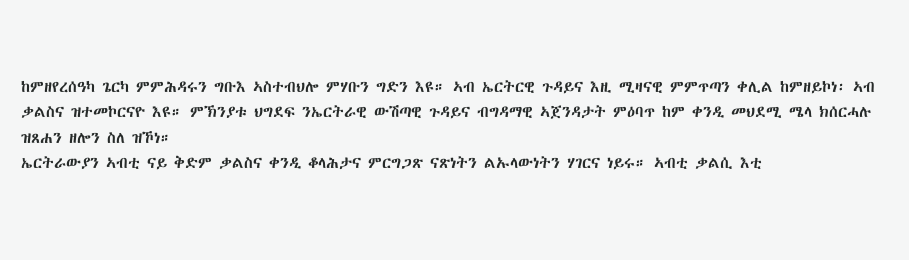ከምዘየረሰዓካ ጌርካ ምምሕዳሩን ግቡእ ኣስተብህሎ ምሃቡን ግድን እዩ። ኣብ ኤርትርዊ ጉዳይና እዚ ሚዛናዊ ምምጥጣን ቀሊል ከምዘይኮነ፡ ኣብ ቃልስና ዝተመኮርናዮ እዩ። ምኽንያቱ ህግደፍ ንኤርትራዊ ውሽጣዊ ጉዳይና ብግዳማዊ ኣጀንዳታት ምዕባጥ ከም ቀንዲ መህደሚ ሜላ ክሰርሓሉ ዝጸሐን ዘሎን ስለ ዝኾነ።
ኤርትራውያን ኣብቲ ናይ ቅድም ቃልስና ቀንዲ ቆላሕታና ምርግጋጽ ናጽነትን ልኡላውነትን ሃገርና ነይሩ። ኣብቲ ቃልሲ እቲ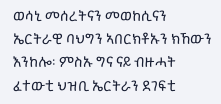ወሳኒ መሰረትናን መወከሲናን ኤርትራዊ ባህግን ኣበርክቶኡን ክኸውን እንከሎ፡ ምስኡ ግና ናይ ብዙሓት ፈተውቲ ህዝቢ ኤርትራን ደገፍቲ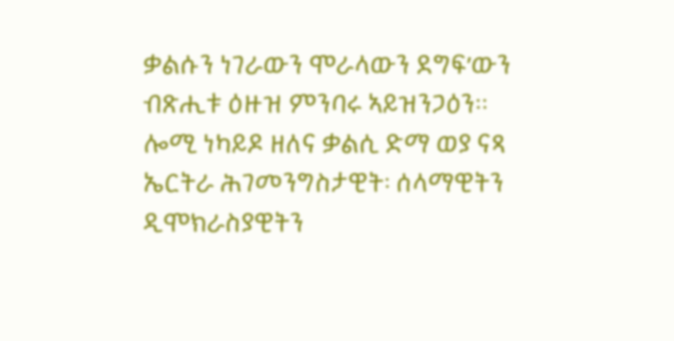ቃልሱን ነገራውን ሞራላውን ደግፍ’ውን ብጽሒቱ ዕዙዝ ምንባሩ ኣይዝንጋዕን። ሎሚ ነካይዶ ዘለና ቃልሲ ድማ ወያ ናጻ ኤርትራ ሕገመንግስታዊት፡ ሰላማዊትን ዲሞክራስያዊትን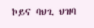ኮይና ባህጊ ህዝባ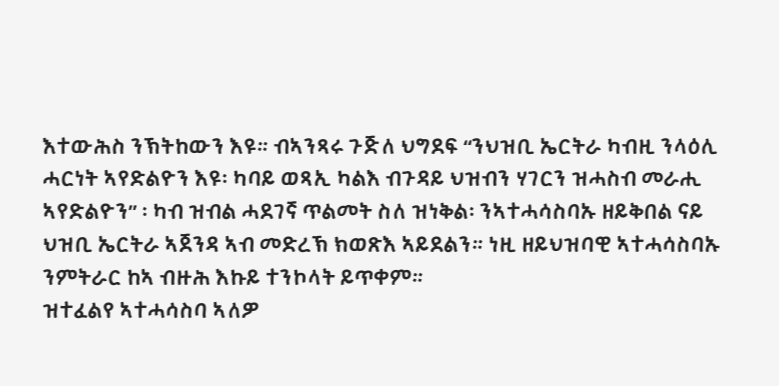እተውሕስ ንኽትከውን እዩ። ብኣንጻሩ ጉጅለ ህግደፍ “ንህዝቢ ኤርትራ ካብዚ ንላዕሊ ሓርነት ኣየድልዮን እዩ፡ ካባይ ወጻኢ ካልእ ብጉዳይ ህዝብን ሃገርን ዝሓስብ መራሒ ኣየድልዮን” ፡ ካብ ዝብል ሓደገኛ ጥልመት ስለ ዝነቅል፡ ንኣተሓሳስባኡ ዘይቅበል ናይ ህዝቢ ኤርትራ ኣጀንዳ ኣብ መድረኽ ክወጽእ ኣይደልን። ነዚ ዘይህዝባዊ ኣተሓሳስባኡ ንምትራር ከኣ ብዙሕ እኩይ ተንኮላት ይጥቀም።
ዝተፈልየ ኣተሓሳስባ ኣለዎ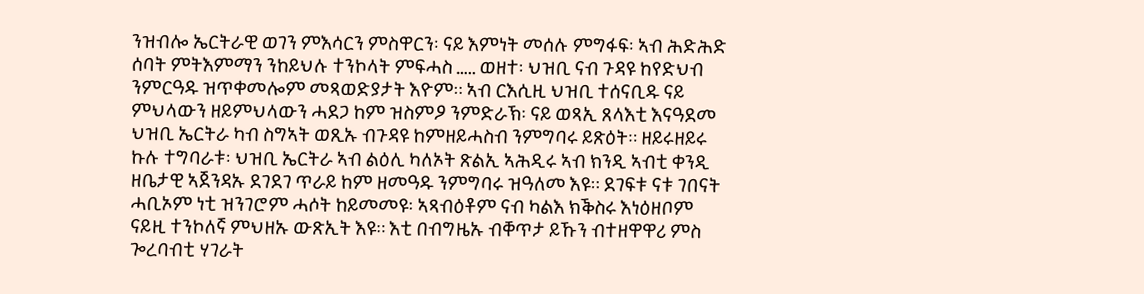ንዝብሎ ኤርትራዊ ወገን ምእሳርን ምስዋርን፡ ናይ እምነት መሰሉ ምግፋፍ፡ ኣብ ሕድሕድ ሰባት ምትእምማን ንከይህሉ ተንኮላት ምፍሓስ ….. ወዘተ፡ ህዝቢ ናብ ጉዳዩ ከየድህብ ንምርዓዱ ዝጥቀመሎም መጻወድያታት እዮም። ኣብ ርእሲዚ ህዝቢ ተሰናቢዱ ናይ ምህላውን ዘይምህላውን ሓደጋ ከም ዝስምዖ ንምድራኽ፡ ናይ ወጻኢ ጸላእቲ እናዓደመ ህዝቢ ኤርትራ ካብ ስግኣት ወጺኡ ብጉዳዩ ከምዘይሓስብ ንምግባሩ ይጽዕት። ዘይሩዘይሩ ኩሉ ተግባራቱ፡ ህዝቢ ኤርትራ ኣብ ልዕሊ ካለኦት ጽልኢ ኣሕዲሩ ኣብ ክንዲ ኣብቲ ቀንዲ ዘቤታዊ ኣጀንዳኡ ደገደገ ጥራይ ከም ዘመዓዱ ንምግባሩ ዝዓለመ እዩ። ደገፍቱ ናቱ ገበናት ሓቢኦም ነቲ ዝንገሮም ሓሶት ከይመመዩ፡ ኣጻብዕቶም ናብ ካልእ ክቕስሩ እነዕዘቦም ናይዚ ተንኮለኛ ምህዘኡ ውጽኢት እዩ። እቲ በብግዜኡ ብቐጥታ ይኹን ብተዘዋዋሪ ምስ ጐረባብቲ ሃገራት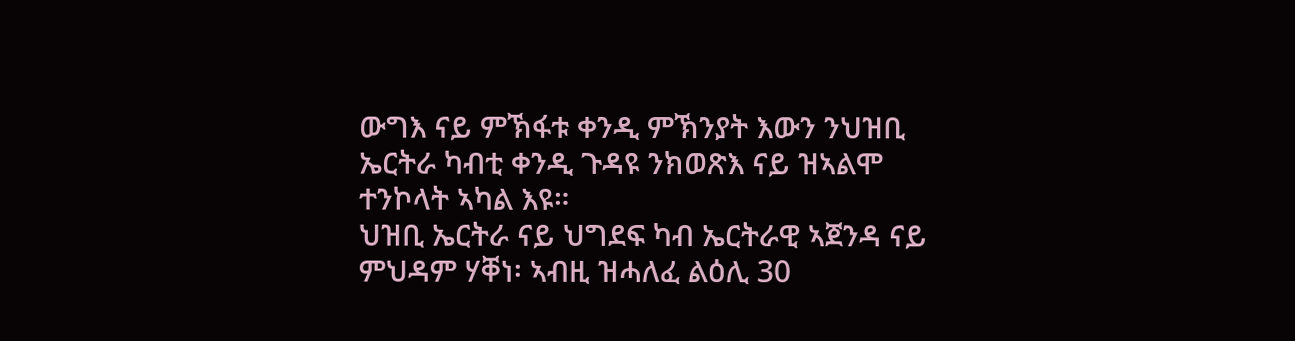ውግእ ናይ ምኽፋቱ ቀንዲ ምኽንያት እውን ንህዝቢ ኤርትራ ካብቲ ቀንዲ ጉዳዩ ንክወጽእ ናይ ዝኣልሞ ተንኮላት ኣካል እዩ።
ህዝቢ ኤርትራ ናይ ህግደፍ ካብ ኤርትራዊ ኣጀንዳ ናይ ምህዳም ሃቐነ፡ ኣብዚ ዝሓለፈ ልዕሊ 30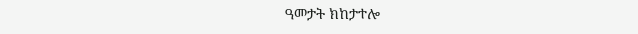ዓመታት ክከታተሎ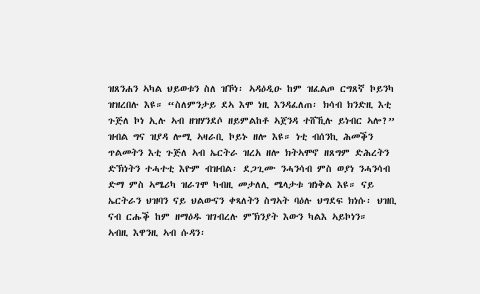ዝጸንሐን ኣካል ህይወቱን ስለ ዝኾነ፡ ኣዳዕዲዑ ከም ዝፈልጦ ርግጸኛ ኮይንካ ዝዝረበሉ እዩ። “ስለምንታይ ደኣ እሞ ነዚ እንዳፈለጠ፡ ክሳብ ክንድዚ እቲ ጉጅለ ኮነ ኢሉ ኣብ ዘዝሃንደሶ ዘይምልከቶ ኣጀንዳ ተሸኺሉ ይነብር ኣሎ?” ዝብል ግና ዝያዳ ሎሚ ኣዛራቢ ኮይኑ ዘሎ እዩ። ነቲ ብሰንኪ ሕመቕን ጥልመትን እቲ ጉጅለ ኣብ ኤርትራ ዝረአ ዘሎ ክትኣሞኖ ዘጸግም ድሕረትን ድኽነትን ተሓተቲ እዮም ብዝብል፡ ደጋጊሙ ንሓንሳብ ምስ ወያነ ንሓንሳብ ድማ ምስ ኣሜሪካ ዝራገሞ ካብዚ መታለሊ ሜላታቱ ዝነቅል እዩ። ናይ ኤርትራን ህዝባን ናይ ህልውናን ቀጻለትን ስግኣት ባዕሉ ህግደፍ ክነሱ፡ ህዝቢ ናብ ርሑቕ ከም ዘማዕዱ ዝገብረሉ ምኽንያት እውን ካልእ ኣይኮነን።
ኣብዚ እዋንዚ ኣብ ሱዳን፡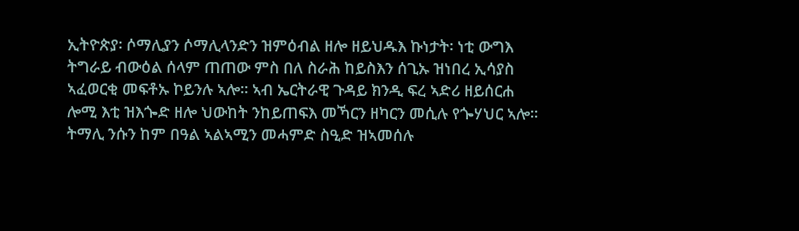ኢትዮጵያ፡ ሶማሊያን ሶማሊላንድን ዝምዕብል ዘሎ ዘይህዱእ ኩነታት፡ ነቲ ውግእ ትግራይ ብውዕል ሰላም ጠጠው ምስ በለ ስራሕ ከይስእን ሰጊኡ ዝነበረ ኢሳያስ ኣፈወርቂ መፍቶኡ ኮይንሉ ኣሎ። ኣብ ኤርትራዊ ጉዳይ ክንዲ ፍረ ኣድሪ ዘይሰርሐ ሎሚ እቲ ዝእጐድ ዘሎ ህውከት ንከይጠፍእ መኻርን ዘካርን መሲሉ የጐሃህር ኣሎ። ትማሊ ንሱን ከም በዓል ኣልኣሚን መሓምድ ስዒድ ዝኣመሰሉ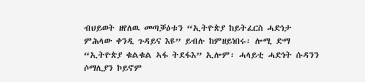ብህይወት ዘየለዉ መጣቓዕቱን “ኢትዮጵያ ከይትፈርስ ሓድነታ ምሕላው ቀንዲ ጉዳይና እዩ” ይብሉ ከምዘይነበሩ፡ ሎሚ ድማ “ኢትዮጵያ ቁልቁል ኣፋ ትደፋእ” ኢሎም፡ ሓላይቲ ሓድነት ሱዳንን ሶማሊያን ኮይኖም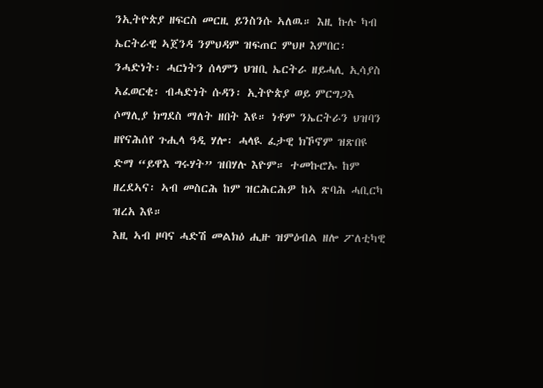ንኢትዮጵያ ዘፍርስ መርዚ ይንስንሱ ኣለዉ። እዚ ኩሉ ካብ ኤርትራዊ ኣጀንዳ ንምህዳም ዝፍጠር ምህዞ እምበር፡ ንሓድነት፡ ሓርነትን ሰላምን ህዝቢ ኤርትራ ዘይሓሊ ኢሳያስ ኣፈወርቂ፡ ብሓድነት ሱዳን፡ ኢትዮጵያ ወይ ምርግጋእ ሶማሊያ ክግደስ ማለት ዘበት እዩ። ነቶም ንኤርትራን ህዝባን ዘየናሕሰየ ጉሒላ ዓዲ ሃሎ፡ ሓላዪ ፈታዊ ክኾኖም ዝጽበዩ ድማ “ይዋእ ግሩሃት” ዝበሃሉ እዮም። ተመኩሮኡ ከም ዘረደኣና፡ ኣብ መስርሕ ከም ዝርሕርሕዎ ከኣ ጽባሕ ሓቢርካ ዝረአ እዩ።
እዚ ኣብ ዞባና ሓድሽ መልክዕ ሒዙ ዝምዕብል ዘሎ ፖለቲካዊ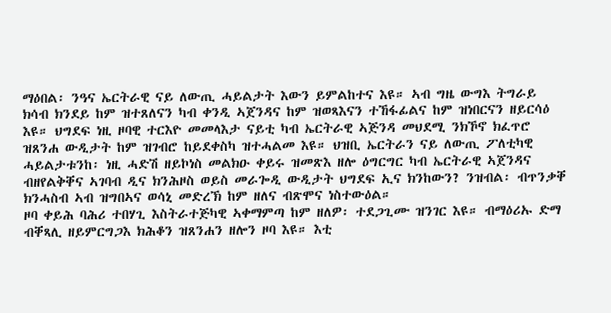ማዕበል፡ ንዓና ኤርትራዊ ናይ ለውጢ ሓይልታት እውን ይምልከተና እዩ። ኣብ ግዜ ውግእ ትግራይ ክሳብ ክንደይ ከም ዝተጸለናን ካብ ቀንዲ ኣጀንዳና ከም ዝወጻእናን ተኸፋፊልና ከም ዝነበርናን ዘይርሳዕ እዩ። ህግደፍ ነዚ ዞባዊ ተርእዮ መመላእታ ናይቲ ካብ ኤርትራዊ ኣጅንዳ መህደሚ ንክኾኖ ክፈጥሮ ዝጸንሐ ውዲታት ከም ዝገብሮ ከይደቀስካ ዝተሓልመ እዩ። ህዝቢ ኤርትራን ናይ ለውጢ ፖለቲካዊ ሓይልታቱንከ፡ ነዚ ሓድሽ ዘይኮነስ መልክዑ ቀይሩ ዝመጽእ ዘሎ ዕግርግር ካብ ኤርትራዊ ኣጀንዳና ብዘየልቅቐና ኣገባብ ዲና ክንሕዞስ ወይስ መራጐዲ ውዲታት ህግደፍ ኢና ክንከውን? ንዝብል፡ ብጥንቃቐ ክንሓስብ ኣብ ዝግበኣና ወሳኒ መድረኽ ከም ዘለና ብጽሞና ነስተውዕል።
ዞባ ቀይሕ ባሕሪ ተበሃጊ እስትራተጅካዊ ኣቀማምጣ ከም ዘለዎ፡ ተደጋጊሙ ዝንገር እዩ። ብማዕሪኡ ድማ ብቐጻሊ ዘይምርግጋእ ክሕቆን ዝጸንሐን ዘሎን ዞባ እዩ። እቲ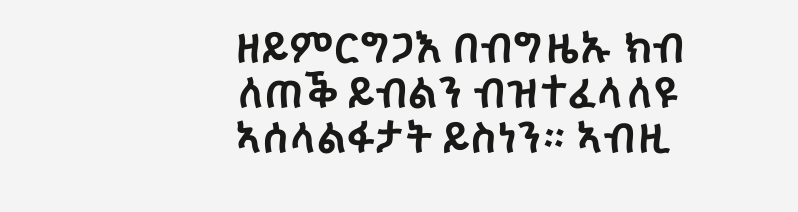ዘይምርግጋእ በብግዜኡ ክብ ለጠቕ ይብልን ብዝተፈላለዩ ኣሰላልፋታት ይስነን። ኣብዚ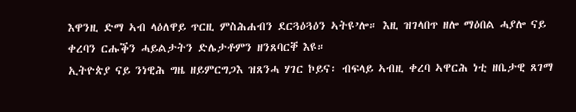እዋንዚ ድማ ኣብ ላዕለዋይ ጥርዚ ምስሕሐብን ደርጓዕጓዕን ኣትዩ’ሎ። እዚ ዝገላበጥ ዘሎ ማዕበል ሓያሎ ናይ ቀረባን ርሑቕን ሓይልታትን ድሌታቶምን ዘንጸባርቐ እዩ።
ኢትዮጵያ ናይ ንነዊሕ ግዜ ዘይምርግጋእ ዝጸንሓ ሃገር ኮይና፡ ብፍላይ ኣብዚ ቀረባ ኣዋርሕ ነቲ ዘቤታዊ ጸገማ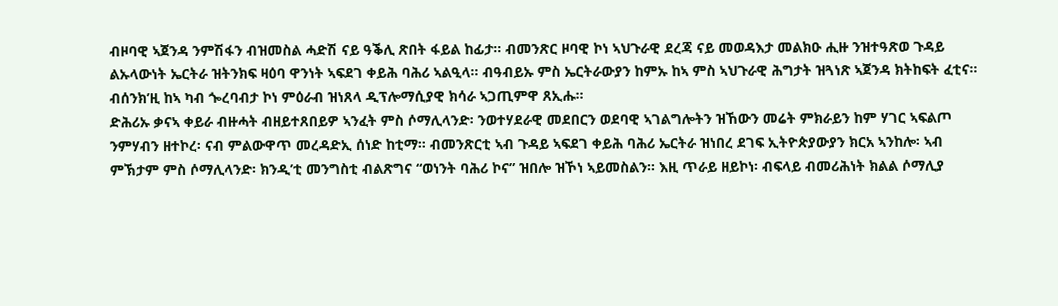ብዞባዊ ኣጀንዳ ንምሽፋን ብዝመስል ሓድሽ ናይ ዓቕሊ ጽበት ፋይል ከፊታ። ብመንጽር ዞባዊ ኮነ ኣህጉራዊ ደረጃ ናይ መወዳእታ መልክዑ ሒዙ ንዝተዓጽወ ጉዳይ ልኡላውነት ኤርትራ ዝትንክፍ ዛዕባ ዋንነት ኣፍደገ ቀይሕ ባሕሪ ኣልዒላ። ብዓብይኡ ምስ ኤርትራውያን ከምኡ ከኣ ምስ ኣህጉራዊ ሕግታት ዝጓነጽ ኣጀንዳ ክትከፍት ፈቲና። ብሰንክ’ዚ ከኣ ካብ ጐረባብታ ኮነ ምዕራብ ዝነጸላ ዲፕሎማሲያዊ ክሳራ ኣጋጢምዋ ጸኢሑ።
ድሕሪኡ ቃናኣ ቀይራ ብዙሓት ብዘይተጸበይዎ ኣንፈት ምስ ሶማሊላንድ፡ ንወተሃደራዊ መደበርን ወደባዊ ኣገልግሎትን ዝኸውን መሬት ምክራይን ከም ሃገር ኣፍልጦ ንምሃብን ዘተኮረ፡ ናብ ምልውዋጥ መረዳድኢ ሰነድ ከቲማ። ብመንጽርቲ ኣብ ጉዳይ ኣፍደገ ቀይሕ ባሕሪ ኤርትራ ዝነበረ ደገፍ ኢትዮጵያውያን ክርአ ኣንከሎ፡ ኣብ ምኽታም ምስ ሶማሊላንድ፡ ክንዲ’ቲ መንግስቲ ብልጽግና “ወነንት ባሕሪ ኮና” ዝበሎ ዝኾነ ኣይመስልን። እዚ ጥራይ ዘይኮነ፡ ብፍላይ ብመሪሕነት ክልል ሶማሊያ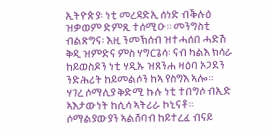ኢትዮጵያ፡ ነቲ መረዳድኢ ሰነድ ብቕሉዕ ዝቃወም ድምጺ ተሰሚዑ። መንግስቲ ብልጽግና፡ እዚ ንመኽሰብ ዝተሓሰበ ሓድሽ ቅዲ ዝምድና ምስ ሃግርጌሳ፡ ናብ ካልእ ክሳራ ከይወስዶን ነቲ ሃዲኡ ዝጸንሐ ዛዕባ ኦጋደን ንድሕሪት ከይመልሶን ከኣ የስግእ ኣሎ።
ሃገረ ሶማሊያ ቅድሚ ኩሉ ነቲ ተበግሶ ብኢድ ኣእታውነት ከሲሳ ኣትሪራ ኮኒናቶ። ሶማልያውያን ኣልሸባብ ከይተረፈ ብናይ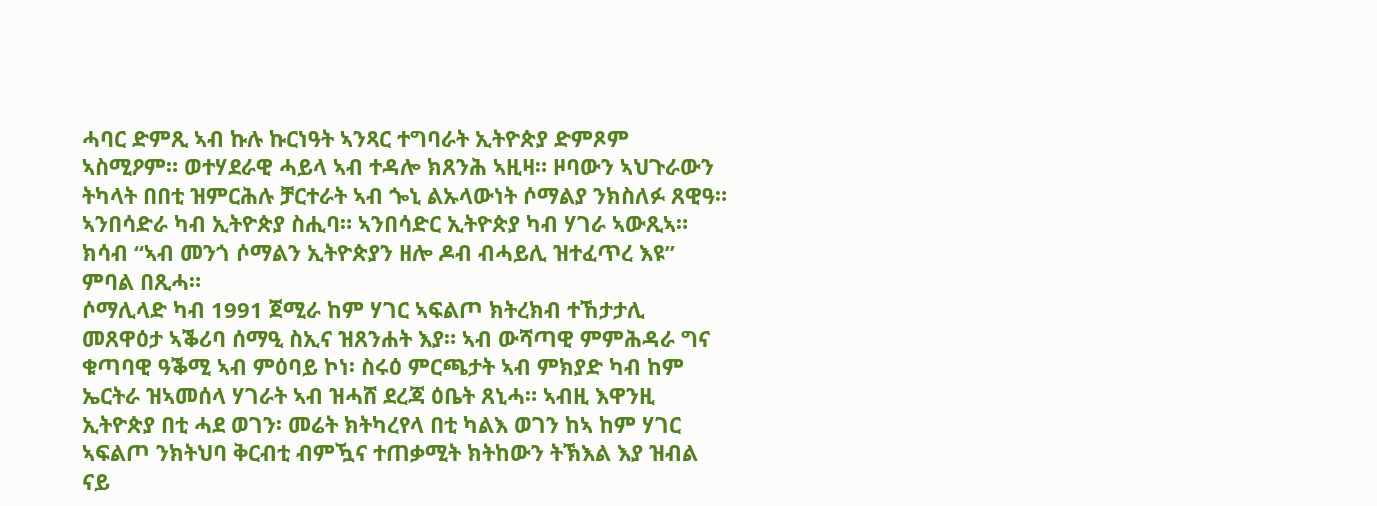ሓባር ድምጺ ኣብ ኩሉ ኩርነዓት ኣንጻር ተግባራት ኢትዮጵያ ድምጾም ኣስሚዖም። ወተሃደራዊ ሓይላ ኣብ ተዳሎ ክጸንሕ ኣዚዛ። ዞባውን ኣህጉራውን ትካላት በበቲ ዝምርሕሉ ቻርተራት ኣብ ጐኒ ልኡላውነት ሶማልያ ንክስለፉ ጸዊዓ። ኣንበሳድራ ካብ ኢትዮጵያ ስሒባ። ኣንበሳድር ኢትዮጵያ ካብ ሃገራ ኣውጺኣ። ክሳብ “ኣብ መንጎ ሶማልን ኢትዮጵያን ዘሎ ዶብ ብሓይሊ ዝተፈጥረ እዩ” ምባል በጺሓ።
ሶማሊላድ ካብ 1991 ጀሚራ ከም ሃገር ኣፍልጦ ክትረክብ ተኸታታሊ መጸዋዕታ ኣቕሪባ ሰማዒ ስኢና ዝጸንሐት እያ። ኣብ ውሻጣዊ ምምሕዳራ ግና ቁጣባዊ ዓቕሚ ኣብ ምዕባይ ኮነ፡ ስሩዕ ምርጫታት ኣብ ምክያድ ካብ ከም ኤርትራ ዝኣመሰላ ሃገራት ኣብ ዝሓሸ ደረጃ ዕቤት ጸኒሓ። ኣብዚ እዋንዚ ኢትዮጵያ በቲ ሓደ ወገን፡ መሬት ክትካረየላ በቲ ካልእ ወገን ከኣ ከም ሃገር ኣፍልጦ ንክትህባ ቅርብቲ ብምዃና ተጠቃሚት ክትከውን ትኽእል እያ ዝብል ናይ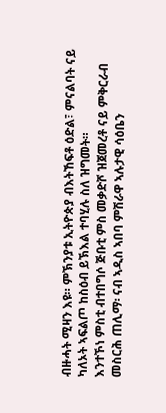ብዙሓት ሚዛን እዩ። ምኽንያቱ ኢትዮጵያ ብእትኸፍቶ ዕድል፣ ምናልባት ናይ ካለኦት ኣፍልጦ ከስዕብ ይኽእል ተባሂሉ ስለ ዝግመት።
እንተኾነ ምስቲ ብተበግሶ ጅቡቲ ምስ መቃድሾ ዝጀመረቶ ናይ ምቅርራብ መስርሕ ጠሊማ፡ ናብ ኣዲስ ኣበባ ምሽራዋ ኣሉታዊ ሳዕቤን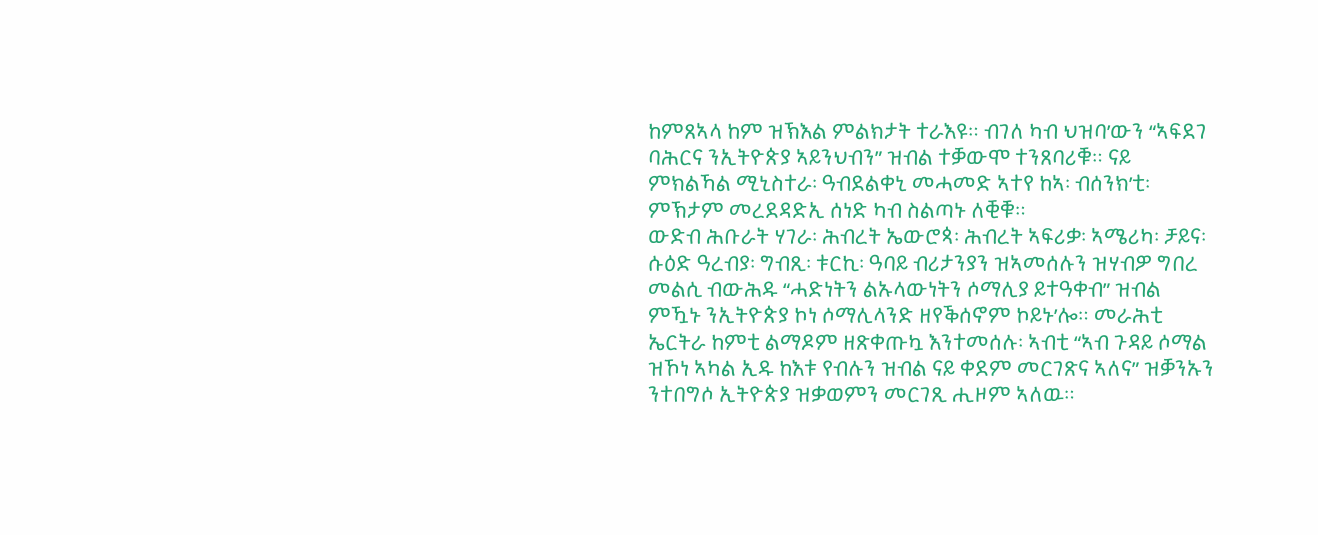ከምጸኣላ ከም ዝኽእል ምልክታት ተራእዩ። ብገለ ካብ ህዝባ’ውን “ኣፍደገ ባሕርና ንኢትዮጵያ ኣይንህብን” ዝብል ተቓውሞ ተንጸባሪቑ። ናይ ምክልኻል ሚኒስተራ፡ ዓብደልቀኒ መሓመድ ኣተየ ከኣ፡ ብሰንክ’ቲ፡ ምኽታም መረደዳድኢ ሰነድ ካብ ስልጣኑ ለቒቑ።
ውድብ ሕቡራት ሃገራ፡ ሕብረት ኤውሮጳ፡ ሕብረት ኣፍሪቃ፡ ኣሜሪካ፡ ቻይና፡ ሱዕድ ዓረብያ፡ ግብጺ፡ ቱርኪ፡ ዓባይ ብሪታንያን ዝኣመሰሉን ዝሃብዎ ግበረ መልሲ ብውሕዱ “ሓድነትን ልኡላውነትን ሶማሊያ ይተዓቀብ” ዝብል ምዃኑ ንኢትዮጵያ ኮነ ሶማሊላንድ ዘየቕሰኖም ኮይኑ’ሎ። መራሕቲ ኤርትራ ከምቲ ልማዶም ዘጽቀጡኳ እንተመሰሉ፡ ኣብቲ “ኣብ ጉዳይ ሶማል ዝኾነ ኣካል ኢዱ ከእቱ የብሉን ዝብል ናይ ቀደም መርገጽና ኣለና” ዝቓንኡን ንተበግሶ ኢትዮጵያ ዝቃወምን መርገጺ ሒዞም ኣለዉ።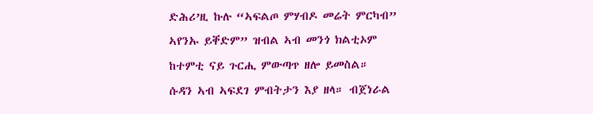ድሕሪ’ዚ ኩሉ “ኣፍልጦ ምሃብዶ መሬት ምርካብ” ኣየንኡ ይቐድም” ዝብል ኣብ መንጎ ክልቲኦም ከተምቲ ናይ ጉርሒ ምውጣጥ ዘሎ ይመስል።
ሱዳን ኣብ ኣፍደገ ምብትታን እያ ዘላ። ብጀነራል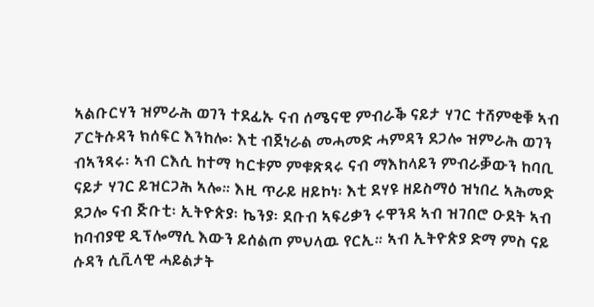ኣልቡርሃን ዝምራሕ ወገን ተደፊኡ ናብ ሰሜናዊ ምብራቕ ናይታ ሃገር ተሸምቂቑ ኣብ ፖርትሱዳን ክሰፍር እንከሎ፡ እቲ ብጀነራል መሓመድ ሓምዳን ደጋሎ ዝምራሕ ወገን ብኣንጻሩ፡ ኣብ ርእሲ ከተማ ካርቱም ምቁጽጻሩ ናብ ማእከላይን ምብራቓውን ከባቢ ናይታ ሃገር ይዝርጋሕ ኣሎ። እዚ ጥራይ ዘይኮነ፡ እቲ ደሃዩ ዘይስማዕ ዝነበረ ኣሕመድ ደጋሎ ናብ ጅቡቲ፡ ኢትዮጵያ፡ ኬንያ፡ ደቡብ ኣፍሪቃን ሩዋንዳ ኣብ ዝገበሮ ዑደት ኣብ ከባብያዊ ዲፕሎማሲ እውን ይሰልጦ ምህላዉ የርኢ። ኣብ ኢትዮጵያ ድማ ምስ ናይ ሱዳን ሲቪላዊ ሓይልታት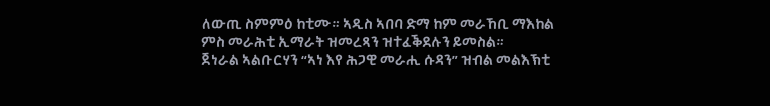ለውጢ ስምምዕ ከቲሙ። ኣዲስ ኣበባ ድማ ከም መራኸቢ ማእከል ምስ መራሕቲ ኢማራት ዝመረጻን ዝተፈቕደሉን ይመስል።
ጀነራል ኣልቡርሃን “ኣነ እየ ሕጋዊ መራሒ ሱዳን” ዝብል መልእኽቲ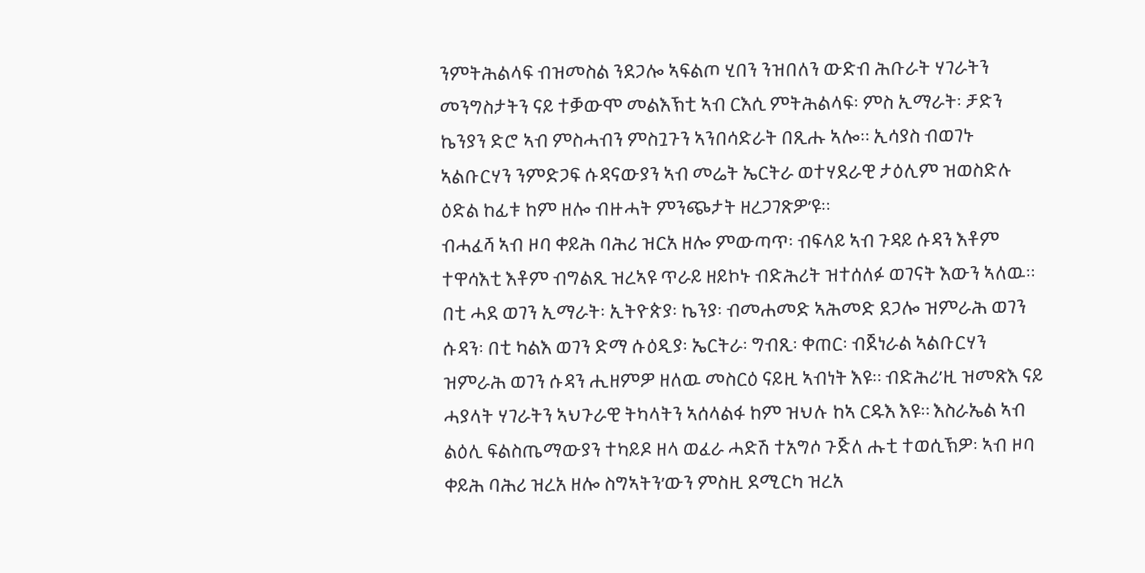ንምትሕልላፍ ብዝመስል ንደጋሎ ኣፍልጦ ሂበን ንዝበለን ውድብ ሕቡራት ሃገራትን መንግስታትን ናይ ተቓውሞ መልእኽቲ ኣብ ርእሲ ምትሕልላፍ፡ ምስ ኢማራት፡ ቻድን ኬንያን ድሮ ኣብ ምስሓብን ምስጓጉን ኣንበሳድራት በጺሑ ኣሎ። ኢሳያስ ብወገኑ ኣልቡርሃን ንምድጋፍ ሱዳናውያን ኣብ መሬት ኤርትራ ወተሃደራዊ ታዕሊም ዝወስድሉ ዕድል ከፊቱ ከም ዘሎ ብዙሓት ምንጭታት ዘረጋገጽዎ’ዩ።
ብሓፈሻ ኣብ ዞባ ቀይሕ ባሕሪ ዝርአ ዘሎ ምውጣጥ፡ ብፍላይ ኣብ ጉዳይ ሱዳን እቶም ተዋሳእቲ እቶም ብግልጺ ዝረኣዩ ጥራይ ዘይኮኑ ብድሕሪት ዝተሰለፉ ወገናት እውን ኣለዉ። በቲ ሓደ ወገን ኢማራት፡ ኢትዮጵያ፡ ኬንያ፡ ብመሐመድ ኣሕመድ ደጋሎ ዝምራሕ ወገን ሱዳን፡ በቲ ካልእ ወገን ድማ ሱዕዲያ፡ ኤርትራ፡ ግብጺ፡ ቀጠር፡ ብጀነራል ኣልቡርሃን ዝምራሕ ወገን ሱዳን ሒዘምዎ ዘለዉ መስርዕ ናይዚ ኣብነት እዩ። ብድሕሪ’ዚ ዝመጽእ ናይ ሓያላት ሃገራትን ኣህጉራዊ ትካላትን ኣሰላልፋ ከም ዝህሉ ከኣ ርዱእ እዩ። እስራኤል ኣብ ልዕሊ ፍልስጤማውያን ተካይዶ ዘላ ወፈራ ሓድሽ ተአግሶ ጉጅለ ሑቲ ተወሲኽዎ፡ ኣብ ዞባ ቀይሕ ባሕሪ ዝረአ ዘሎ ስግኣትን’ውን ምስዚ ደሚርካ ዝረአ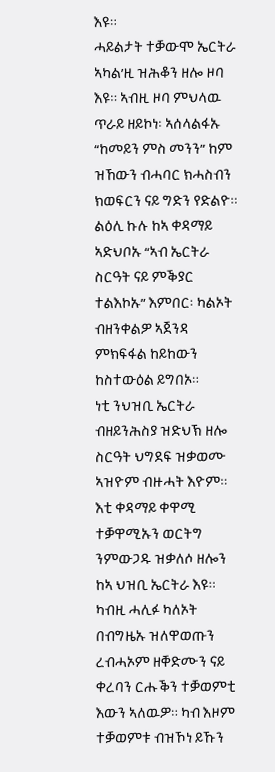እዩ።
ሓይልታት ተቓውሞ ኤርትራ ኣካል’ዚ ዝሕቆን ዘሎ ዞባ እዩ። ኣብዚ ዞባ ምህላዉ ጥራይ ዘይኮነ፡ ኣሰላልፋኡ “ከመይን ምስ መንን” ከም ዝኸውን ብሓባር ክሓስብን ክወፍርን ናይ ግድን የድልዮ። ልዕሊ ኩሉ ከኣ ቀዳማይ ኣድህቦኡ “ኣብ ኤርትራ ስርዓት ናይ ምቕያር ተልእኮኡ” እምበር፡ ካልኦት ብዘንቀልዎ ኣጀንዳ ምክፍፋል ከይከውን ከስተውዕል ይግበኦ።
ነቲ ንህዝቢ ኤርትራ ብዘይንሕስያ ዝድህኽ ዘሎ ስርዓት ህግደፍ ዝቃወሙ ኣዝዮም ብዙሓት እዮም። እቲ ቀዳማይ ቀዋሚ ተቓዋሚኡን ወርትግ ንምውጋዱ ዝቃለሶ ዘሎን ከኣ ህዝቢ ኤርትራ እዩ። ካብዚ ሓሊፉ ካለኦት በብግዜኡ ዝለዋወጡን ረብሓኦም ዘቐድሙን ናይ ቀረባን ርሑቕን ተቓወምቲ እውን ኣለዉዎ። ካብ እዞም ተቓወምቱ ብዝኾነ ይኹን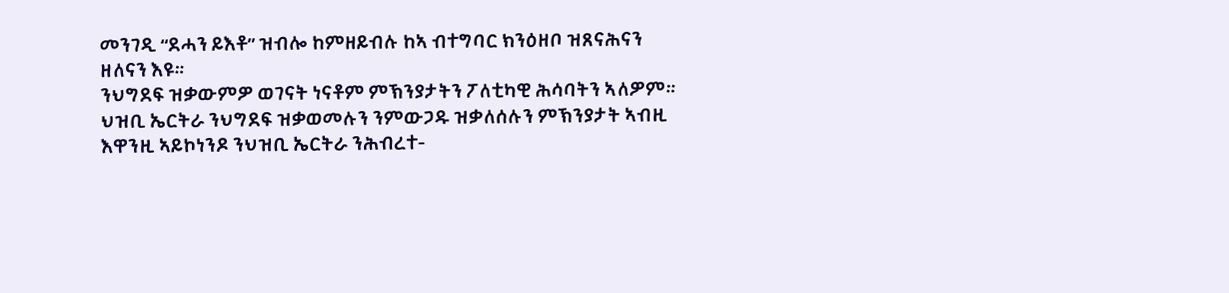መንገዲ “ደሓን ይእቶ” ዝብሎ ከምዘይብሉ ከኣ ብተግባር ክንዕዘቦ ዝጸናሕናን ዘለናን እዩ።
ንህግደፍ ዝቃውምዎ ወገናት ነናቶም ምኽንያታትን ፖለቲካዊ ሕሳባትን ኣለዎም። ህዝቢ ኤርትራ ንህግደፍ ዝቃወመሉን ንምውጋዱ ዝቃለሰሉን ምኽንያታት ኣብዚ እዋንዚ ኣይኮነንዶ ንህዝቢ ኤርትራ ንሕብረተ-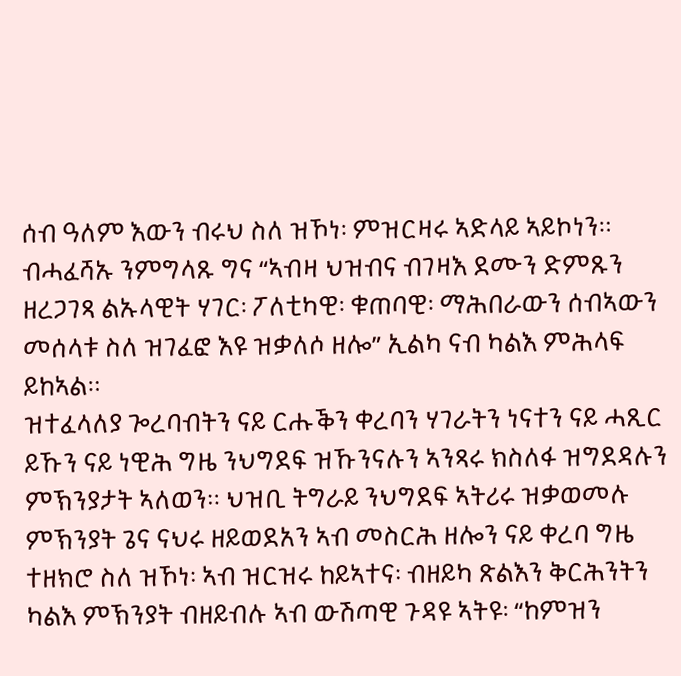ሰብ ዓለም እውን ብሩህ ስለ ዝኾነ፡ ምዝርዛሩ ኣድላይ ኣይኮነን። ብሓፈሻኡ ንምግላጹ ግና “ኣብዛ ህዝብና ብገዛእ ደሙን ድምጹን ዘረጋገጻ ልኡላዊት ሃገር፡ ፖለቲካዊ፡ ቁጠባዊ፡ ማሕበራውን ሰብኣውን መሰላቱ ስለ ዝገፈፎ እዩ ዝቃለሶ ዘሎ” ኢልካ ናብ ካልእ ምሕላፍ ይከኣል።
ዝተፈላለያ ጐረባብትን ናይ ርሑቕን ቀረባን ሃገራትን ነናተን ናይ ሓጺር ይኹን ናይ ነዊሕ ግዜ ንህግደፍ ዝኹንናሉን ኣንጻሩ ክስለፋ ዝግደዳሉን ምኽንያታት ኣለወን። ህዝቢ ትግራይ ንህግደፍ ኣትሪሩ ዝቃወመሉ ምኽንያት ጌና ናህሩ ዘይወደአን ኣብ መስርሕ ዘሎን ናይ ቀረባ ግዜ ተዘክሮ ስለ ዝኾነ፡ ኣብ ዝርዝሩ ከይኣተና፡ ብዘይካ ጽልእን ቅርሕንትን ካልእ ምኽንያት ብዘይብሉ ኣብ ውሽጣዊ ጉዳዩ ኣትዩ፡ “ከምዝን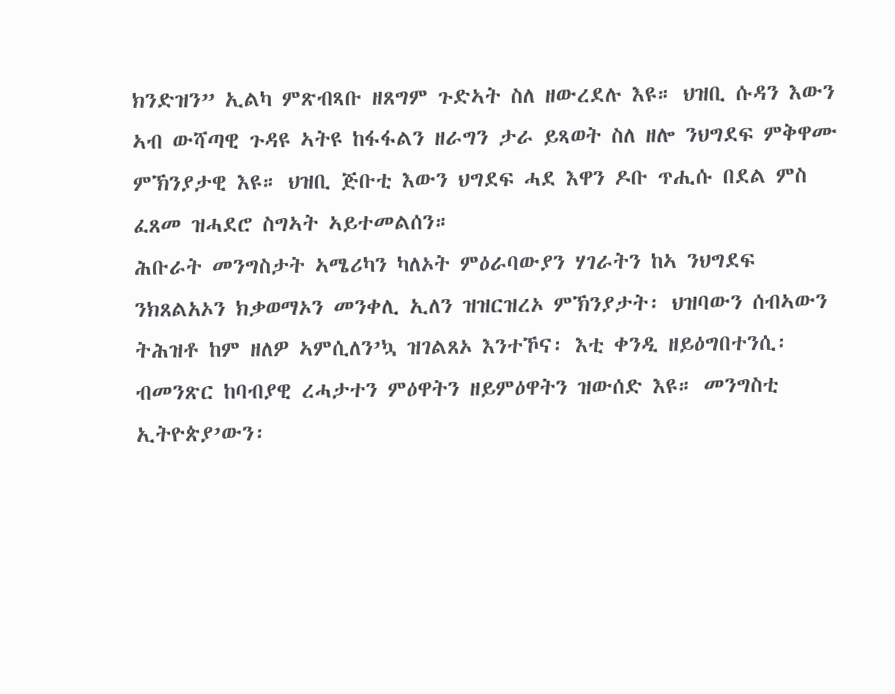ክንድዝን” ኢልካ ምጽብጻቡ ዘጸግም ጉድኣት ስለ ዘውረደሉ እዩ። ህዝቢ ሱዳን እውን ኣብ ውሻጣዊ ጉዳዩ ኣትዩ ከፋፋልን ዘራግን ታራ ይጻወት ስለ ዘሎ ንህግደፍ ምቅዋሙ ምኽንያታዊ እዩ። ህዝቢ ጅቡቲ እውን ህግደፍ ሓደ እዋን ዶቡ ጥሒሱ በደል ምስ ፈጸመ ዝሓደሮ ስግኣት ኣይተመልሰን።
ሕቡራት መንግስታት ኣሜሪካን ካለኦት ምዕራባውያን ሃገራትን ከኣ ንህግደፍ ንክጸልአኦን ክቃወማኦን መንቀሊ ኢለን ዝዝርዝረኦ ምኽንያታት፡ ህዝባውን ሰብኣውን ትሕዝቶ ከም ዘለዎ ኣምሲለን’ኳ ዝገልጸኦ እንተኾና፡ እቲ ቀንዲ ዘይዕግበተንሲ፡ ብመንጽር ከባብያዊ ረሓታተን ምዕዋትን ዘይምዕዋትን ዝውሰድ እዩ። መንግስቲ ኢትዮጵያ’ውን፡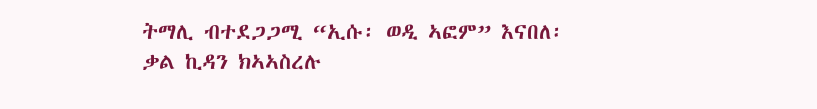ትማሊ ብተደጋጋሚ “ኢሱ፡ ወዲ ኣፎም” እናበለ፡ ቃል ኪዳን ክኣኣስረሉ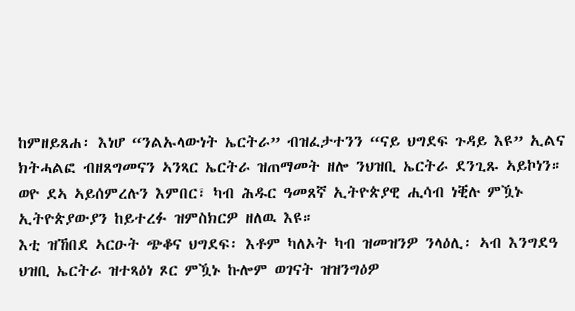ከምዘይጸሐ፡ እነሆ “ንልኡላውነት ኤርትራ” ብዝፈታተንን “ናይ ህግደፍ ጉዳይ እዩ” ኢልና ክትሓልፎ ብዘጸግመናን ኣንጻር ኤርትራ ዝጠማመት ዘሎ ንህዝቢ ኤርትራ ደንጊጹ ኣይኮነን። ወዮ ደኣ ኣይሰምረሉን እምበር፣ ካብ ሕዱር ዓመጸኛ ኢትዮጵያዊ ሒሳብ ነቒሉ ምዃኑ ኢትዮጵያውያን ከይተረፉ ዝምስክርዎ ዘለዉ እዩ።
እቲ ዝኸበደ ኣርዑት ጭቆና ህግደፍ፡ እቶም ካለኦት ካብ ዝመዝንዎ ንላዕሊ፡ ኣብ እንግደዓ ህዝቢ ኤርትራ ዝተጻዕነ ጾር ምዃኑ ኩሎም ወገናት ዝዝንግዕዎ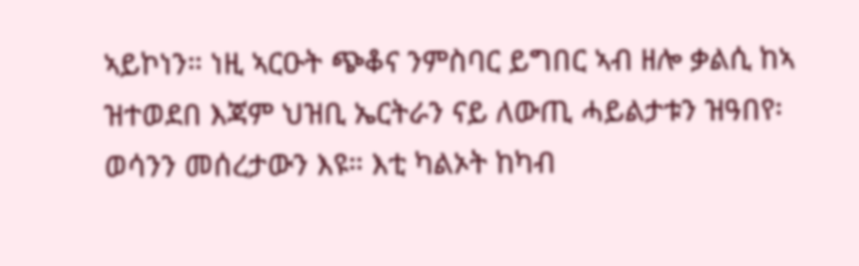ኣይኮነን። ነዚ ኣርዑት ጭቆና ንምስባር ይግበር ኣብ ዘሎ ቃልሲ ከኣ ዝተወደበ እጃም ህዝቢ ኤርትራን ናይ ለውጢ ሓይልታቱን ዝዓበየ፡ ወሳንን መሰረታውን እዩ። እቲ ካልኦት ከካብ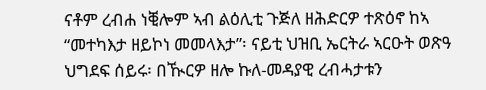ናቶም ረብሐ ነቒሎም ኣብ ልዕሊቲ ጉጅለ ዘሕድርዎ ተጽዕኖ ከኣ “መተካእታ ዘይኮነ መመላእታ”፡ ናይቲ ህዝቢ ኤርትራ ኣርዑት ወጽዓ ህግደፍ ሰይሩ፡ በዂርዎ ዘሎ ኩለ-መዳያዊ ረብሓታቱን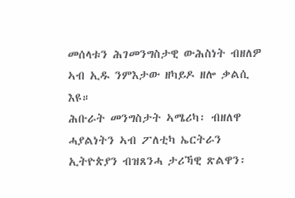መሰላቱን ሕገመንግስታዊ ውሕስነት ብዘለዎ ኣብ ኢዱ ንምእታው ዘካይዶ ዘሎ ቃልሲ እዩ።
ሕቡራት መንግስታት ኣሜሪካ፡ ብዘለዋ ሓያልነትን ኣብ ፖለቲካ ኤርትራን ኢትዮጵያን ብዝጸንሓ ታሪኻዊ ጽልዋን፡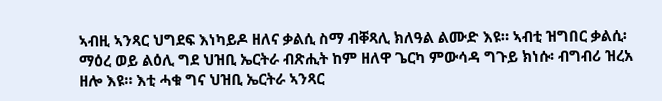ኣብዚ ኣንጻር ህግደፍ እነካይዶ ዘለና ቃልሲ ስማ ብቐጻሊ ክለዓል ልሙድ እዩ። ኣብቲ ዝግበር ቃልሲ፡ ማዕረ ወይ ልዕሊ ግደ ህዝቢ ኤርትራ ብጽሒት ከም ዘለዋ ጌርካ ምውሳዳ ግጉይ ክነሱ፡ ብግብሪ ዝረአ ዘሎ እዩ። እቲ ሓቁ ግና ህዝቢ ኤርትራ ኣንጻር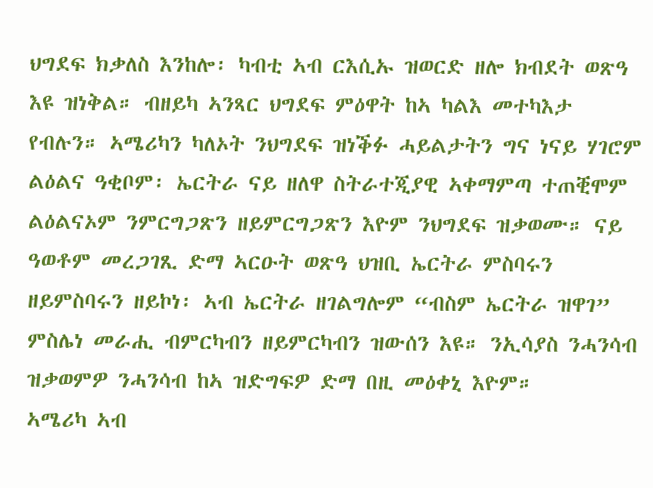ህግደፍ ክቃለስ እንከሎ፡ ካብቲ ኣብ ርእሲኡ ዝወርድ ዘሎ ክብደት ወጽዓ እዩ ዝነቅል። ብዘይካ ኣንጻር ህግደፍ ምዕዋት ከኣ ካልእ መተካእታ የብሉን። ኣሜሪካን ካለኦት ንህግደፍ ዝነቕፉ ሓይልታትን ግና ነናይ ሃገሮም ልዕልና ዓቂቦም፡ ኤርትራ ናይ ዘለዋ ስትራተጂያዊ ኣቀማምጣ ተጠቒሞም ልዕልናኦም ንምርግጋጽን ዘይምርግጋጽን እዮም ንህግደፍ ዝቃወሙ። ናይ ዓወቶም መረጋገጺ ድማ ኣርዑት ወጽዓ ህዝቢ ኤርትራ ምስባሩን ዘይምስባሩን ዘይኮነ፡ ኣብ ኤርትራ ዘገልግሎም “ብስም ኤርትራ ዝዋገ” ምስሌነ መራሒ ብምርካብን ዘይምርካብን ዝውሰን እዩ። ንኢሳያስ ንሓንሳብ ዝቃወምዎ ንሓንሳብ ከኣ ዝድግፍዎ ድማ በዚ መዕቀኒ እዮም።
ኣሜሪካ ኣብ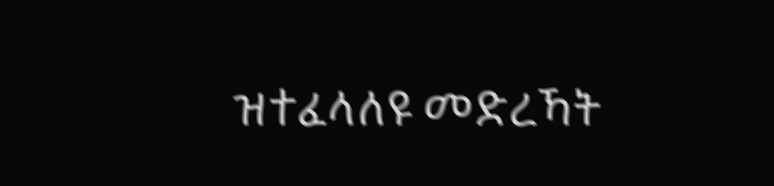ዝተፈላለዩ መድረኻት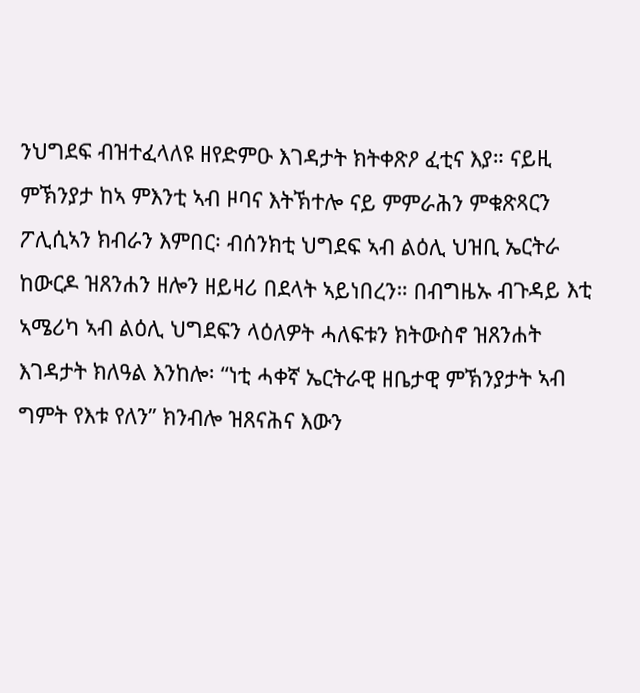ንህግደፍ ብዝተፈላለዩ ዘየድምዑ እገዳታት ክትቀጽዖ ፈቲና እያ። ናይዚ ምኽንያታ ከኣ ምእንቲ ኣብ ዞባና እትኽተሎ ናይ ምምራሕን ምቁጽጻርን ፖሊሲኣን ክብራን እምበር፡ ብሰንክቲ ህግደፍ ኣብ ልዕሊ ህዝቢ ኤርትራ ከውርዶ ዝጸንሐን ዘሎን ዘይዛሪ በደላት ኣይነበረን። በብግዜኡ ብጉዳይ እቲ ኣሜሪካ ኣብ ልዕሊ ህግደፍን ላዕለዎት ሓለፍቱን ክትውስኖ ዝጸንሐት እገዳታት ክለዓል እንከሎ፡ “ነቲ ሓቀኛ ኤርትራዊ ዘቤታዊ ምኽንያታት ኣብ ግምት የእቱ የለን” ክንብሎ ዝጸናሕና እውን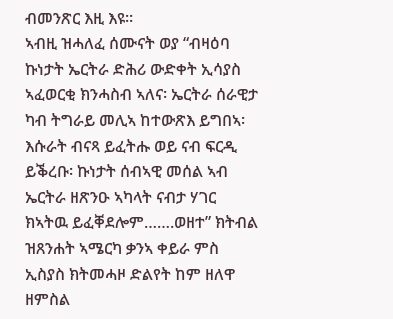ብመንጽር እዚ እዩ።
ኣብዚ ዝሓለፈ ሰሙናት ወያ “ብዛዕባ ኩነታት ኤርትራ ድሕሪ ውድቀት ኢሳያስ ኣፈወርቂ ክንሓስብ ኣለና፡ ኤርትራ ሰራዊታ ካብ ትግራይ መሊኣ ከተውጽእ ይግበኣ፡ እሱራት ብናጻ ይፈትሑ ወይ ናብ ፍርዲ ይቕረቡ፡ ኩነታት ሰብኣዊ መሰል ኣብ ኤርትራ ዘጽንዑ ኣካላት ናብታ ሃገር ክኣትዉ ይፈቐደሎም…….ወዘተ” ክትብል ዝጸንሐት ኣሜርካ ቃንኣ ቀይራ ምስ ኢስያስ ክትመሓዞ ድልየት ከም ዘለዋ ዘምስል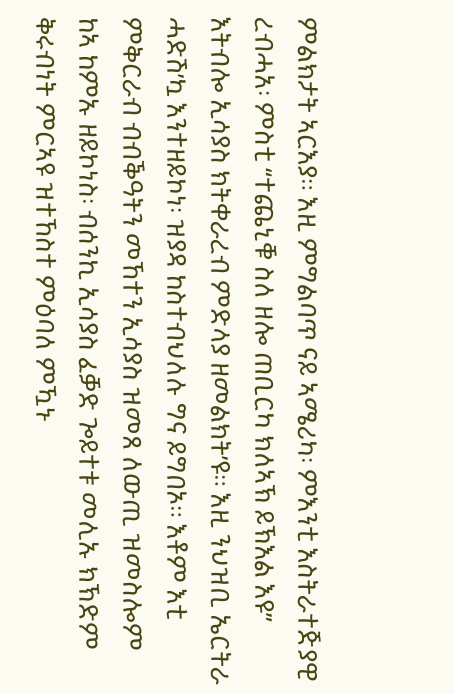ምልክታት ኣርእያ። እዚ ምግልባጥ ናይ ኣሜሪካ፡ ምእንቲ እስትራተጅያዊ ረብሓአ፡ ምስቲ “ተጨኒቑ ስለ ዘሎ ጠቢርካ ክለኣኽ ይኽእል እዩ” እትብሎ ኢሳያስ ክትቀራረብ ምድላያ ዘመልክት’ዩ። እዚ ንህዝቢ ኤርትራ ሓድሽ’ኳ እንተዘይኮነ፡ ዝያዳ ከስተብህለሉ ግና ይግበኦ። እቶም እቲ ምቅርራብ ብብቕዓትን መኸተን ኢሳያስ ዝመጸ ለውጢ ዝመስሎም ከኣ ከምኡ ዘይኮነስ፡ ብሰንኪ ኢሳያስ ፈቓድ ጐይተቱ መሊኡ ክኽድም ቅሩብነት ምርኣዩ ዝተኸስተ ምዕባለ ምዃኑ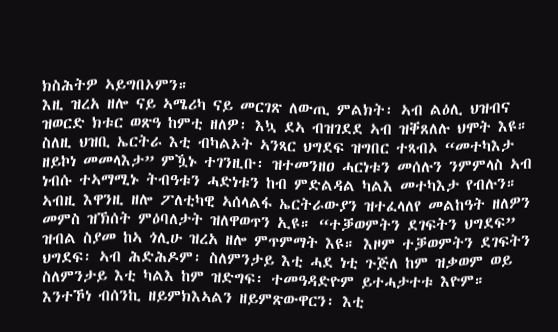ክስሕትዎ ኣይግበኦምን።
እዚ ዝረአ ዘሎ ናይ ኣሜሪካ ናይ መርገጽ ለውጢ ምልክት፡ ኣብ ልዕሊ ህዝብና ዝወርድ ክቱር ወጽዓ ከምቲ ዘለዎ፡ እኳ ደኣ ብዝገደደ ኣብ ዝቐጸለሉ ህሞት እዩ። ስለዚ ህዝቢ ኤርትራ እቲ ብካልኦት ኣንጻር ህግደፍ ዝግበር ተጻብኦ “መተካእታ ዘይኮነ መመላእታ” ምዃኑ ተገንዚቡ፡ ዝተመንዘዐ ሓርነቱን መሰሉን ንምምላስ ኣብ ነብሱ ተኣማሚኑ ትብዓቱን ሓድነቱን ከብ ምድልዳል ካልእ መተካእታ የብሉን።
ኣብዚ እዋንዚ ዘሎ ፖለቲካዊ ኣሰላልፋ ኤርትራውያን ዝተፈላለየ መልከዓት ዘለዎን መምስ ዝኽሰት ምዕባለታት ዝለዋወጥን ኢዩ። “ተቓወምትን ደገፍትን ህግደፍ” ዝብል ስያመ ከኣ ጎሊሁ ዝረአ ዘሎ ምጥምማት እዩ። እዞም ተቓወምትን ደገፍትን ህግደፍ፡ ኣብ ሕድሕዶም፡ ስለምንታይ እቲ ሓደ ነቲ ጉጅለ ከም ዝቃወም ወይ ስለምንታይ እቲ ካልእ ከም ዝድግፍ፡ ተመዓዳድዮም ይተሓታተቱ እዮም። እንተኾነ ብሰንኪ ዘይምክእኣልን ዘይምጽውዋርን፡ እቲ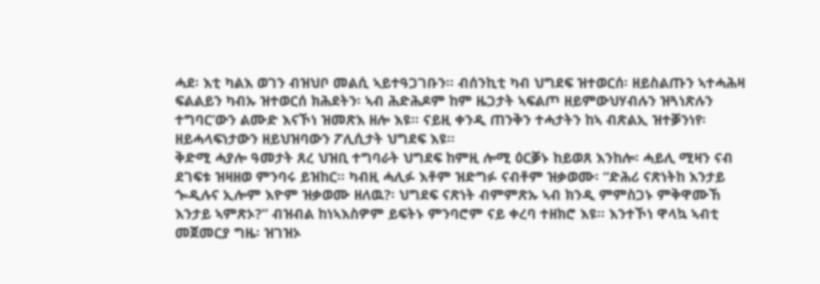ሓደ፡ እቲ ካልእ ወገን ብዝህቦ መልሲ ኣይተዓጋገቡን። ብሰንኪቲ ካብ ህግደፍ ዝተወርሰ፡ ዘይስልጡን ኣተሓሕዛ ፍልልይን ካብኡ ዝተወርሰ ክሕደትን፡ ኣብ ሕድሕዶም ከም ዜጋታት ኣፍልጦ ዘይምውህሃብሉን ዝጓነጽሉን ተግባር’ውን ልሙድ እናኾነ ዝመጽእ ዘሎ እዩ። ናይዚ ቀንዲ ጠንቅን ተሓታትን ከኣ ብጽልኢ ዝተቓንነየ፡ ዘይሓላፍነታውን ዘይህዝባውን ፖሊሲታት ህግደፍ እዩ።
ቅድሚ ሓያሎ ዓመታት ጸረ ህዝቢ ተግባራት ህግደፍ ከምዚ ሎሚ ዕርቓኑ ከይወጸ እንከሎ፡ ሓይሊ ሚዛን ናብ ደገፍቱ ዝዛዘወ ምንባሩ ይዝከር። ካብዚ ሓሊፉ እቶም ዝድግፉ ናብቶም ዝቃወሙ፡ “ድሕሪ ናጽነትከ እንታይ ጐዲሉና ኢሎም እዮም ዝቃወሙ ዘለዉ?፡ ህግደፍ ናጽነት ብምምጽኡ ኣብ ክንዲ ምምስጋኑ ምቅዋሙኸ እንታይ ኣምጽኦ?” ብዝብል ከነኣእስዎም ይፍትኑ ምንባሮም ናይ ቀረባ ተዘክሮ እዩ። እንተኾነ ዋላኳ ኣብቲ መጀመርያ ግዜ፡ ዝገዝኦ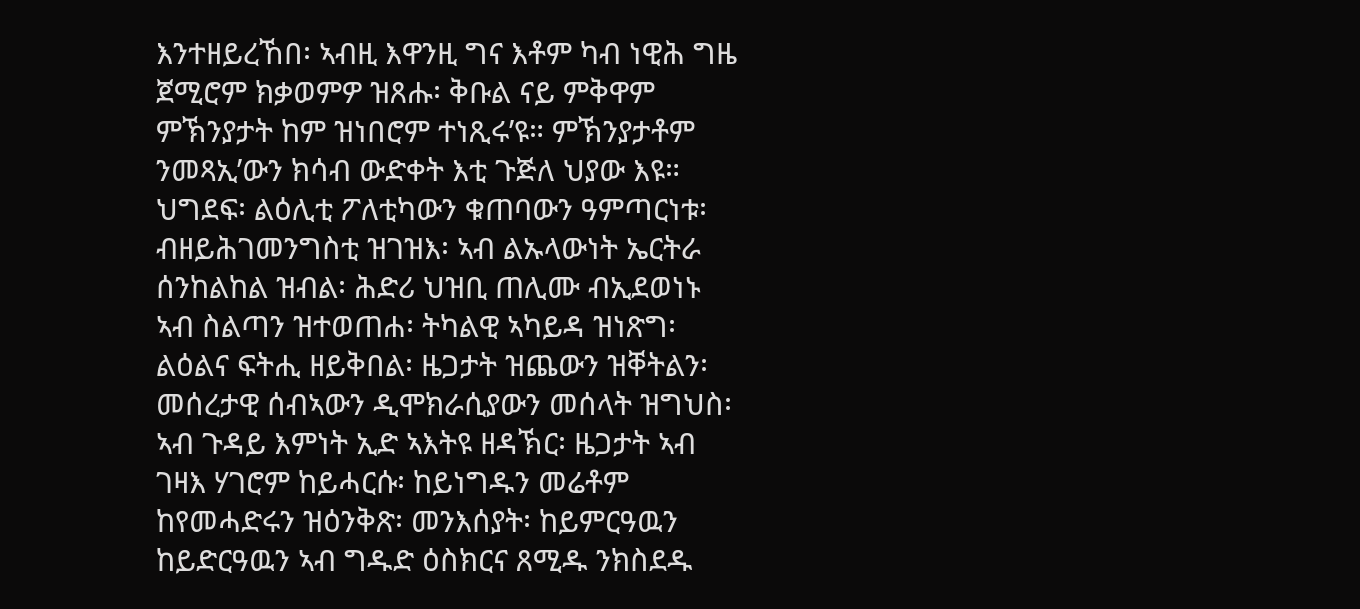እንተዘይረኸበ፡ ኣብዚ እዋንዚ ግና እቶም ካብ ነዊሕ ግዜ ጀሚሮም ክቃወምዎ ዝጸሑ፡ ቅቡል ናይ ምቅዋም ምኽንያታት ከም ዝነበሮም ተነጺሩ’ዩ። ምኽንያታቶም ንመጻኢ’ውን ክሳብ ውድቀት እቲ ጉጅለ ህያው እዩ።
ህግደፍ፡ ልዕሊቲ ፖለቲካውን ቁጠባውን ዓምጣርነቱ፡ ብዘይሕገመንግስቲ ዝገዝእ፡ ኣብ ልኡላውነት ኤርትራ ሰንከልከል ዝብል፡ ሕድሪ ህዝቢ ጠሊሙ ብኢደወነኑ ኣብ ስልጣን ዝተወጠሐ፡ ትካልዊ ኣካይዳ ዝነጽግ፡ ልዕልና ፍትሒ ዘይቅበል፡ ዜጋታት ዝጨውን ዝቐትልን፡ መሰረታዊ ሰብኣውን ዲሞክራሲያውን መሰላት ዝግህስ፡ ኣብ ጉዳይ እምነት ኢድ ኣእትዩ ዘዳኽር፡ ዜጋታት ኣብ ገዛእ ሃገሮም ከይሓርሱ፡ ከይነግዱን መሬቶም ከየመሓድሩን ዝዕንቅጽ፡ መንእሰያት፡ ከይምርዓዉን ከይድርዓዉን ኣብ ግዱድ ዕስክርና ጸሚዱ ንክስደዱ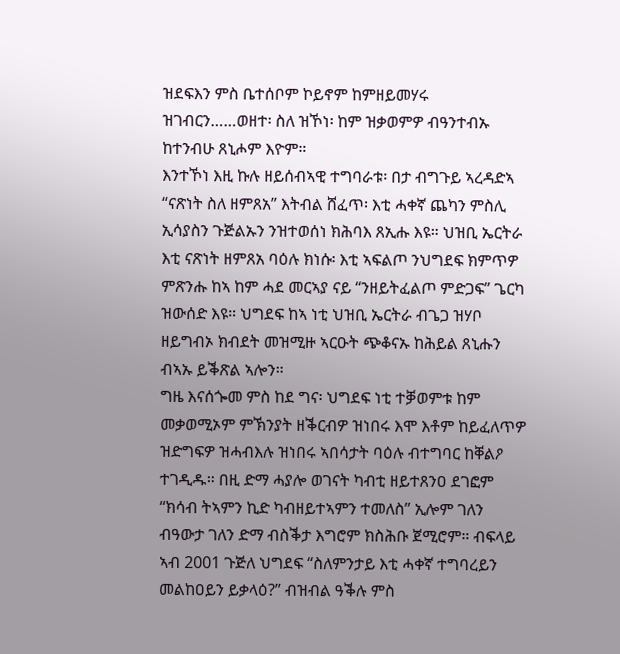ዝደፍእን ምስ ቤተሰቦም ኮይኖም ከምዘይመሃሩ ዝገብርን……ወዘተ፡ ስለ ዝኾነ፡ ከም ዝቃወምዎ ብዓንተብኡ ከተንብሁ ጸኒሖም እዮም።
እንተኾነ እዚ ኩሉ ዘይሰብኣዊ ተግባራቱ፡ በታ ብግጉይ ኣረዳድኣ “ናጽነት ስለ ዘምጸአ” እትብል ሸፈጥ፡ እቲ ሓቀኛ ጨካን ምስሊ ኢሳያስን ጉጅልኡን ንዝተወሰነ ክሕባእ ጸኢሑ እዩ። ህዝቢ ኤርትራ እቲ ናጽነት ዘምጸአ ባዕሉ ክነሱ፡ እቲ ኣፍልጦ ንህግደፍ ክምጥዎ ምጽንሑ ከኣ ከም ሓደ መርኣያ ናይ “ንዘይትፈልጦ ምድጋፍ” ጌርካ ዝውሰድ እዩ። ህግደፍ ከኣ ነቲ ህዝቢ ኤርትራ ብጌጋ ዝሃቦ ዘይግብኦ ክብደት መዝሚዙ ኣርዑት ጭቆናኡ ከሕይል ጸኒሑን ብኣኡ ይቕጽል ኣሎን።
ግዜ እናሰጐመ ምስ ከደ ግና፡ ህግደፍ ነቲ ተቓወምቱ ከም መቃወሚኦም ምኽንያት ዘቕርብዎ ዝነበሩ እሞ እቶም ከይፈለጥዎ ዝድግፍዎ ዝሓብእሉ ዝነበሩ ኣበሳታት ባዕሉ ብተግባር ከቐልዖ ተገዲዱ። በዚ ድማ ሓያሎ ወገናት ካብቲ ዘይተጸንዐ ደገፎም “ክሳብ ትኣምን ኪድ ካብዘይተኣምን ተመለስ” ኢሎም ገለን ብዓውታ ገለን ድማ ብስቕታ እግሮም ክስሕቡ ጀሚሮም። ብፍላይ ኣብ 2001 ጉጅለ ህግደፍ “ስለምንታይ እቲ ሓቀኛ ተግባረይን መልከዐይን ይቃላዕ?” ብዝብል ዓቕሉ ምስ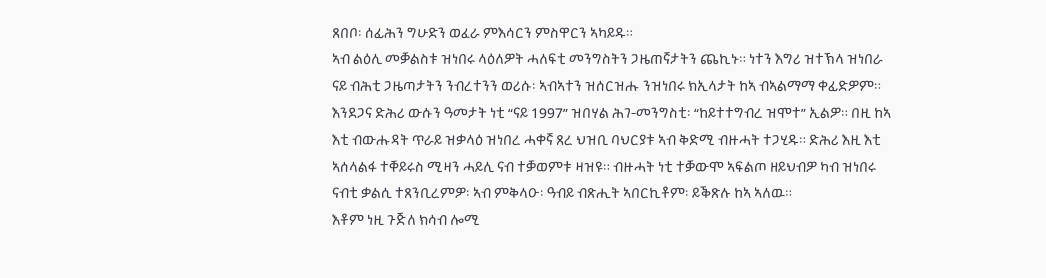ጸበቦ፡ ሰፊሕን ግሁድን ወፈራ ምእሳርን ምስዋርን ኣካይዱ።
ኣብ ልዕሊ መቓልስቱ ዝነበሩ ላዕለዎት ሓለፍቲ መንግስትን ጋዜጠኛታትን ጨኪኑ። ነተን እግሪ ዝተኽላ ዝነበራ ናይ ብሕቲ ጋዜጣታትን ንብረተንን ወሪሱ፡ ኣብኣተን ዝሰርዝሑ ንዝነበሩ ክኢላታት ከኣ ብኣልማማ ቀፊድዎም። እንደጋና ድሕሪ ውሱን ዓመታት ነቲ “ናይ 1997” ዝበሃል ሕገ-መንግስቲ፡ “ከይተተግብረ ዝሞተ” ኢልዎ። በዚ ከኣ እቲ ብውሑዳት ጥራይ ዝቃላዕ ዝነበረ ሓቀኛ ጸረ ህዝቢ ባህርያቱ ኣብ ቅድሚ ብዙሓት ተጋሂዱ። ድሕሪ እዚ እቲ ኣሰላልፋ ተቐይሩስ ሚዛን ሓይሊ ናብ ተቓወምቱ ዛዝዩ። ብዙሓት ነቲ ተቓውሞ ኣፍልጦ ዘይህብዎ ካብ ዝነበሩ ናብቲ ቃልሲ ተጸንቢረምዎ፡ ኣብ ምቅላዑ፡ ዓብይ ብጽሒት ኣበርኪቶም፡ ይቕጽሉ ከኣ ኣለዉ።
እቶም ነዚ ጉጅለ ክሳብ ሎሚ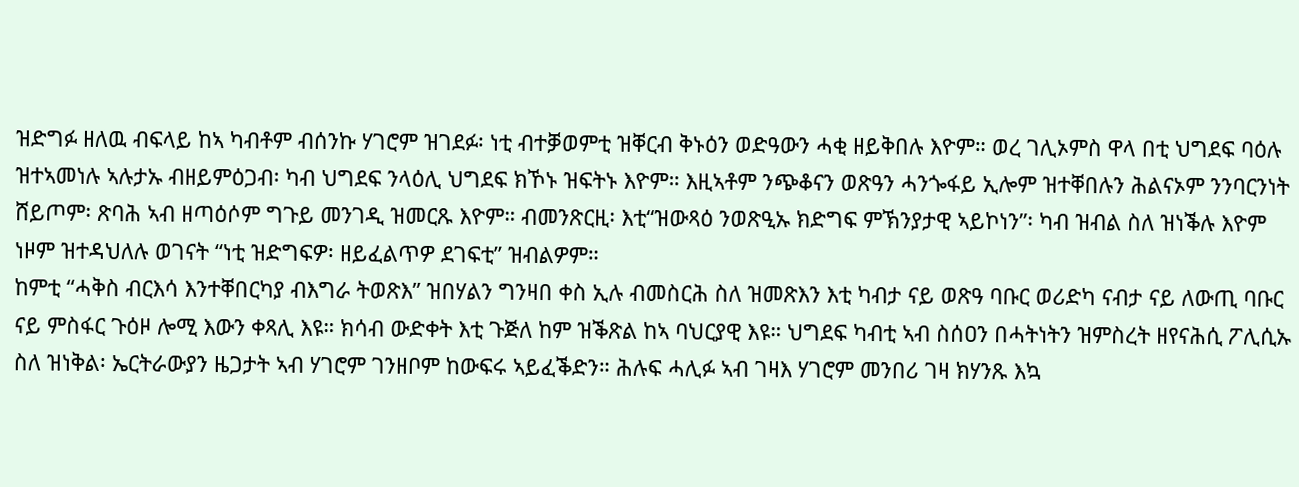ዝድግፉ ዘለዉ ብፍላይ ከኣ ካብቶም ብሰንኩ ሃገሮም ዝገደፉ፡ ነቲ ብተቓወምቲ ዝቐርብ ቅኑዕን ወድዓውን ሓቂ ዘይቅበሉ እዮም። ወረ ገሊኦምስ ዋላ በቲ ህግደፍ ባዕሉ ዝተኣመነሉ ኣሉታኡ ብዘይምዕጋብ፡ ካብ ህግደፍ ንላዕሊ ህግደፍ ክኾኑ ዝፍትኑ እዮም። እዚኣቶም ንጭቆናን ወጽዓን ሓንጐፋይ ኢሎም ዝተቐበሉን ሕልናኦም ንንባርንነት ሸይጦም፡ ጽባሕ ኣብ ዘጣዕሶም ግጉይ መንገዲ ዝመርጹ እዮም። ብመንጽርዚ፡ እቲ“ዝውጻዕ ንወጽዒኡ ክድግፍ ምኽንያታዊ ኣይኮነን”፡ ካብ ዝብል ስለ ዝነቕሉ እዮም ነዞም ዝተዳህለሉ ወገናት “ነቲ ዝድግፍዎ፡ ዘይፈልጥዎ ደገፍቲ” ዝብልዎም።
ከምቲ “ሓቅስ ብርእሳ እንተቐበርካያ ብእግራ ትወጽእ” ዝበሃልን ግንዛበ ቀስ ኢሉ ብመስርሕ ስለ ዝመጽእን እቲ ካብታ ናይ ወጽዓ ባቡር ወሪድካ ናብታ ናይ ለውጢ ባቡር ናይ ምስፋር ጉዕዞ ሎሚ እውን ቀጻሊ እዩ። ክሳብ ውድቀት እቲ ጉጅለ ከም ዝቕጽል ከኣ ባህርያዊ እዩ። ህግደፍ ካብቲ ኣብ ስሰዐን በሓትነትን ዝምስረት ዘየናሕሲ ፖሊሲኡ ስለ ዝነቅል፡ ኤርትራውያን ዜጋታት ኣብ ሃገሮም ገንዘቦም ከውፍሩ ኣይፈቕድን። ሕሉፍ ሓሊፉ ኣብ ገዛእ ሃገሮም መንበሪ ገዛ ክሃንጹ እኳ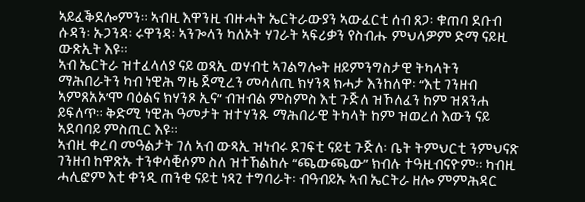ኣይፈቕደሎምን። ኣብዚ እዋንዚ ብዙሓት ኤርትራውያን ኣውፈርቲ ሰብ ጸጋ፡ ቁጠባ ደቡብ ሱዳን፡ ኡጋንዳ፡ ሩዋንዳ፡ ኣንጐላን ካለኦት ሃገራት ኣፍሪቃን የስብሑ ምህላዎም ድማ ናይዚ ውጽኢት እዩ።
ኣብ ኤርትራ ዝተፈላለያ ናይ ወጻኢ ወሃብቲ ኣገልግሎት ዘይምንግስታዊ ትካላትን ማሕበራትን ካብ ነዊሕ ግዜ ጀሚረን መሳለጢ ክሃንጻ ክሓታ እንከለዋ፡ “እቲ ገንዘብ ኣምጸአኦ’ሞ ባዕልና ክሃንጾ ኢና” ብዝብል ምስምስ እቲ ጉጅለ ዝኾለፈን ከም ዝጸንሐ ይፍለጥ። ቅድሚ ነዊሕ ዓመታት ዝተሃንጹ ማሕበራዊ ትካላት ከም ዝወረሰ እውን ናይ ኣደባባይ ምስጢር እዩ።
ኣብዚ ቀረባ መዓልታት ገለ ኣብ ውጻኢ ዝነብሩ ደገፍቲ ናይቲ ጉጅለ፡ ቤት ትምህርቲ ንምህናጽ ገንዘብ ከዋጽኡ ተንቀሳቒሶም ስለ ዝተኸልከሉ “ጫውጫው” ክብሉ ተዓዚብናዮም። ካብዚ ሓሊፎም እቲ ቀንዲ ጠንቂ ናይቲ ነጻጊ ተግባራት፡ ብዓብይኡ ኣብ ኤርትራ ዘሎ ምምሕዳር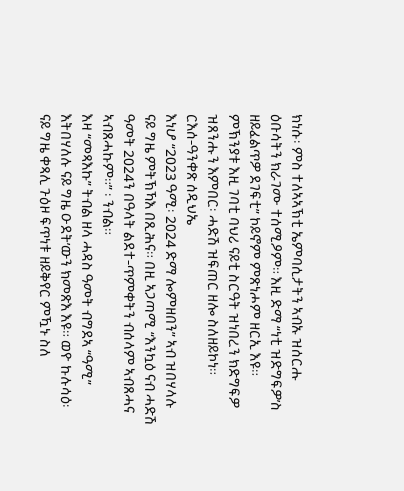ክነሱ፡ ምስ ተለኣኣኽቲ ኤምባሲታትን ኣብኡ ዝሰርሑ ዕቡሳትን ክራገሙ ተሰሚዖም። እዚ ድማ “ነቲ ዝድግፍዎ’ስ ዘይፈልጥዎ ደገፍቲ” ኮይኖም ምጽነሖም ዘርኢ እዩ። ምኽንያቱ እዚ ገባቲ ባህሪ ናይቲ ስርዓት ዝነበረን ክድግፍዎ ዝጸንሑን እምበር፡ ሓድሽ ዝፍጠር ዘሎ ስለዘይኮነ።
ርእሰ-ዓንቀጽ ሰዲህኤ
እነሆ “2023 ዓሚ፡ 2024 ድማ ሎምዘበን” ኣብ ዝበሃላሉ ናይ ግዜ ምትኽኻእ በጺሕና። በዚ ኣጋጣሚ “እንኳዕ ናብ ሓድሽ ዓመት 2024ን በዓላት ልደተ-ጥምቀትን ብሰላም ኣብጸሓና ኣብጸሓኩም።” ፡ ንብል።
እዛ “መጻእኩ” ትብል ዘላ ሓዳስ ዓመት ብግደኣ “ዓሚ” እትበሃለሉ ናይ ግዜ ዑደት’ውን ክመጽእ እዩ። ወዮ ኩሉሳዕ፡ ናይ ግዜ ቀጻሊ ጉዕዞ ፍጥነቱ ዘይቅየር ምዃኑ ስለ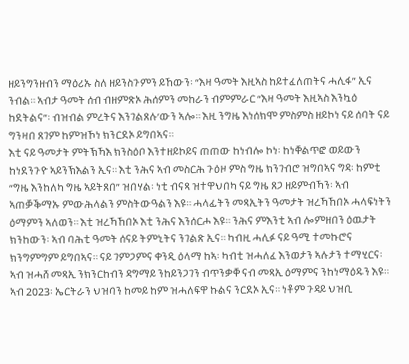ዘይንግንዘብን ማዕሪኡ ስለ ዘይንስጉምን ይኸውን፡ “እዛ ዓመት እዚኣስ ከይተፈለጠትና ሓሊፋ” ኢና ንብል። ኣብታ ዓመት ሰብ ብዘምጽኦ ሕሰምን መከራን ብምምራር “እዛ ዓመት እዚኣስ እንኳዕ ከደትልና”፡ ብዝብል ምረትና እንገልጸሉ’ውን ኣሎ። እዚ ንግዜ እነሰክሞ ምስምስ ዘይኮነ ናይ ሰባት ናይ ግንዛበ ጸገም ከምዝኾነ ክንርደኦ ይግበኣና።
እቲ ናይ ዓመታት ምትኽኻእ ክንስዕቦ እንተዘይኮይና ጠጠው ከነብሎ ኮነ፡ ከነቐልጥፎ ወይውን ከነደንጉዮ ኣይንኽእልን ኢና። እቲ ንሕና ኣብ መስርሕ ጉዕዞ ምስ ግዜ ክንገብሮ ዝግበኣና ግዳ፡ ከምቲ “ግዜ እንከለካ ግዜ ኣይትጸበ” ዝበሃል፡ ነቲ ብናጻ ዝተዋህበካ ናይ ግዜ ጸጋ ዘይምብኻን፡ ኣብ ኣጠቓቕማኡ ምውሕላልን ምስትውዓልን እዩ። ሓላፊትን መጻኢትን ዓመታት ዝረኻኸበኦ ሓላፍነትን ዕማምን ኣለወን። እቲ ዝረኻኸበኦ እቲ ንሕና እንሰርሖ እዩ። ንሕና ምእንቲ ኣብ ሎምዘበን ዕዉታት ክንከውን፡ ኣብ ባሕቲ ዓመት ሰናይ ትምኒትና ንገልጽ ኢና። ካብዚ ሓሊፉ ናይ ዓሚ ተመኩሮና ክንግምግም ይግበኣና። ናይ ገምጋምና ቀንዲ ዕላማ ከኣ፡ ካብቲ ዝሓለፈ እንወታን ኣሉታን ተማሂርና፡ ኣብ ዝሓሸ መጻኢ ንክንርከብን ዳግማይ ንከይንጋገን ብጥንቃቐ ናብ መጻኢ ዕማምና ንከነማዕዱን እዩ።
ኣብ 2023፡ ኤርትራን ህዝባን ከመይ ከም ዝሓለፍዋ ኩልና ንርደኦ ኢና። ነቶም ጉዳይ ህዝቢ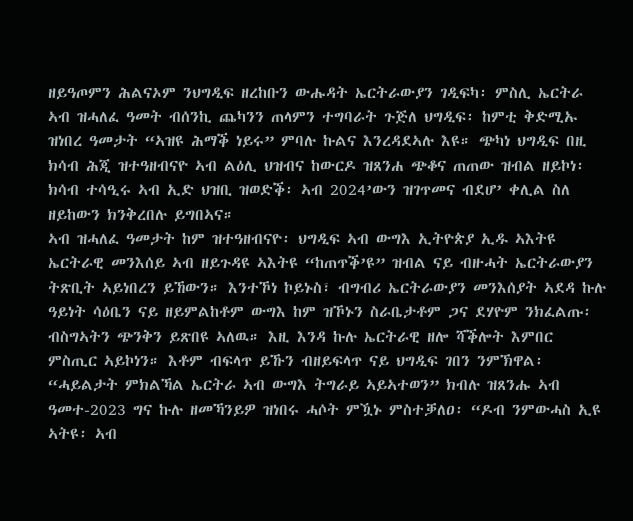ዘይዓጦምን ሕልናኦም ንህግዲፍ ዘረከቡን ውሑዳት ኤርትራውያን ገዲፍካ፡ ምስሊ ኤርትራ ኣብ ዝሓለፈ ዓመት ብሰንኪ ጨካንን ጠላምን ተግባራት ጉጅለ ህግዲፍ፡ ከምቲ ቅድሚኡ ዝነበረ ዓመታት “ኣዝዩ ሕማቕ ነይሩ” ምባሉ ኩልና እንረዳደኣሉ እዩ። ጭካነ ህግዲፍ በዚ ክሳብ ሕጂ ዝተዓዘብናዮ ኣብ ልዕሊ ህዝብና ከውርዶ ዝጸንሐ ጭቆና ጠጠው ዝብል ዘይኮነ፡ ክሳብ ተሳዒሩ ኣብ ኢድ ህዝቢ ዝወድቕ፡ ኣብ 2024’ውን ዝገጥመና ብደሆ’ ቀሊል ስለ ዘይከውን ክንቅረበሉ ይግበኣና።
ኣብ ዝሓለፈ ዓመታት ከም ዝተዓዘብናዮ፡ ህግዲፍ ኣብ ውግእ ኢትዮጵያ ኢዱ ኣእትዩ ኤርትራዊ መንእሰይ ኣብ ዘይጉዳዩ ኣእትዩ “ከጠጥቕ’ዩ” ዝብል ናይ ብዙሓት ኤርትራውያን ትጽቢት ኣይነበረን ይኸውን። እንተኾነ ኮይኑስ፣ ብግብሪ ኤርትራውያን መንእሰያት ኣደዳ ኩሉ ዓይነት ሳዕቤን ናይ ዘይምልከቶም ውግእ ከም ዝኾኑን ስራቤታቶም ጋና ደሃዮም ንክፈልጡ፡ ብስግኣትን ጭንቅን ይጽበዩ ኣለዉ። እዚ እንዳ ኩሉ ኤርትራዊ ዘሎ ሻቕሎት እምበር ምስጢር ኣይኮነን። እቶም ብፍላጥ ይኹን ብዘይፍላጥ ናይ ህግዲፍ ገበን ንምኽዋል፡ “ሓይልታት ምክልኻል ኤርትራ ኣብ ውግእ ትግራይ ኣይኣተወን” ክብሉ ዝጸንሑ ኣብ ዓመተ-2023 ግና ኩሉ ዘመኻንይዎ ዝነበሩ ሓሶት ምዃኑ ምስተቓለዐ፡ “ዶብ ንምውሓስ ኢዩ ኣትዩ፡ ኣብ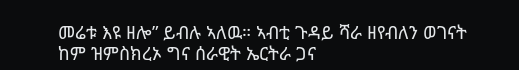መሬቱ እዩ ዘሎ” ይብሉ ኣለዉ። ኣብቲ ጉዳይ ሻራ ዘየብለን ወገናት ከም ዝምስክረኦ ግና ሰራዊት ኤርትራ ጋና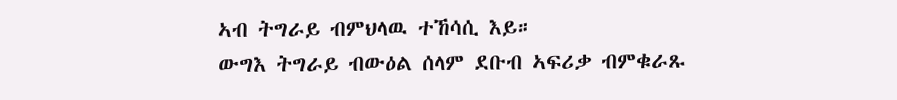ኣብ ትግራይ ብምህላዉ ተኸሳሲ እይ።
ውግእ ትግራይ ብውዕል ሰላም ደቡብ ኣፍሪቃ ብምቁራጹ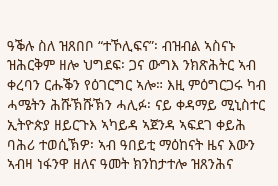ዓቕሉ ስለ ዝጸበቦ “ተኾሊፍና”፡ ብዝብል ኣስናኑ ዝሕርቅም ዘሎ ህግደፍ፡ ጋና ውግእ ንክጽሕትር ኣብ ቀረባን ርሑቕን የዕገርግር ኣሎ። እዚ ምዕግርጋሩ ካብ ሓሜትን ሕሹኽሹኽን ሓሊፉ፡ ናይ ቀዳማይ ሚኒስተር ኢትዮጵያ ዘይርጉእ ኣካይዳ ኣጀንዳ ኣፍደገ ቀይሕ ባሕሪ ተወሲኽዎ፡ ኣብ ዓበይቲ ማዕከናት ዜና እውን ኣብዛ ነፋንዋ ዘለና ዓመት ክንከታተሎ ዝጸንሕና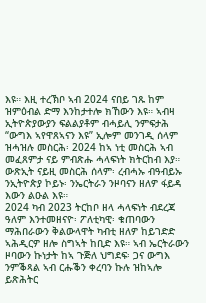እዩ። እዚ ተረኽቦ ኣብ 2024 ናበይ ገጹ ከም ዝምዕብል ድማ እንከታተሎ ክኸውን እዩ። ኣብዛ ኢትዮጵያውያን ፍልልያቶም ብሓይሊ ንምፍታሕ “ውግእ ኣየዋጸኣናን እዩ” ኢሎም መንገዲ ሰላም ዝሓዝሉ መስርሕ፡ 2024 ከኣ ነቲ መስርሕ ኣብ መፈጸምታ ናይ ምብጽሑ ሓላፍነት ክትርከብ እያ። ውጽኢት ናይዚ መስርሕ ሰላም፡ ረብሓኡ ብዓብይኡ ንኢትዮጵያ ኮይኑ፡ ንኤርትራን ንዞባናን ዘለዎ ፋይዳ እውን ልዑል እዩ።
2024 ካብ 2023 ትርከቦ ዘላ ሓላፍነት ብደረጃ ዓለም እንተመዘናዮ፡ ፖለቲካዊ፡ ቁጠባውን ማሕበራውን ቅልውላዋት ካብቲ ዘለዎ ከይገድድ ኣሕዲርዎ ዘሎ ስግኣት ከቢድ እዩ። ኣብ ኤርትራውን ዞባውን ኩነታት ከኣ ጉጅለ ህግደፍ፡ ጋና ውግእ ንምቕጻል ኣብ ርሑቕን ቀረባን ኩሉ ዝከኣሎ ይጽሕትር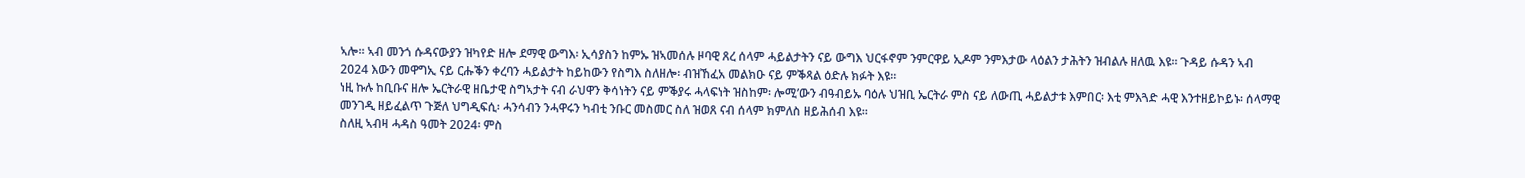ኣሎ። ኣብ መንጎ ሱዳናውያን ዝካየድ ዘሎ ደማዊ ውግእ፡ ኢሳያስን ከምኡ ዝኣመሰሉ ዞባዊ ጸረ ሰላም ሓይልታትን ናይ ውግእ ህርፋኖም ንምርዋይ ኢዶም ንምእታው ላዕልን ታሕትን ዝብልሉ ዘለዉ እዩ። ጉዳይ ሱዳን ኣብ 2024 እውን መዋግኢ ናይ ርሑቕን ቀረባን ሓይልታት ከይከውን የስግእ ስለዘሎ፡ ብዝኸፈአ መልክዑ ናይ ምቕጻል ዕድሉ ክፉት እዩ።
ነዚ ኩሉ ከቢቡና ዘሎ ኤርትራዊ ዘቤታዊ ስግኣታት ናብ ራህዋን ቅሳነትን ናይ ምቕያሩ ሓላፍነት ዝስከም፡ ሎሚ’ውን ብዓብይኡ ባዕሉ ህዝቢ ኤርትራ ምስ ናይ ለውጢ ሓይልታቱ እምበር፡ እቲ ምእጓድ ሓዊ እንተዘይኮይኑ፡ ሰላማዊ መንገዲ ዘይፈልጥ ጉጅለ ህግዲፍሲ፡ ሓንሳብን ንሓዋሩን ካብቲ ንቡር መስመር ስለ ዝወጸ ናብ ሰላም ክምለስ ዘይሕሰብ እዩ።
ስለዚ ኣብዛ ሓዳስ ዓመት 2024፡ ምስ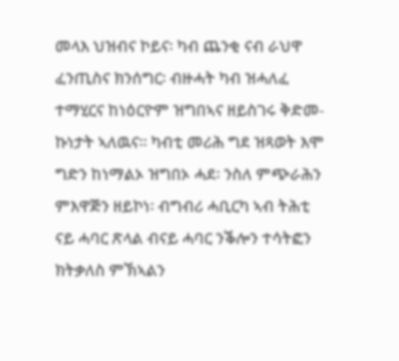መላእ ህዝብና ኮይና፡ ካብ ጨንቂ ናብ ራህዋ ፈንጢስና ክንሰግር፡ ብዙሓት ካብ ዝሓለፈ ተማሂርና ከነዕርዮም ዝግበኣና ዘይስገሩ ቅድመ-ኩነታት ኣለዉና። ካብቲ መሪሕ ግደ ዝጻወት እሞ ግድን ከነማልኦ ዝግበኦ ሓደ፡ ንስለ ምጭራሕን ምእዋጅን ዘይኮነ፡ ብግብሪ ሓቢርካ ኣብ ትሕቲ ናይ ሓባር ጽላል ብናይ ሓባር ንቕሎን ተሳትፎን ክትቃለስ ምኽኣልን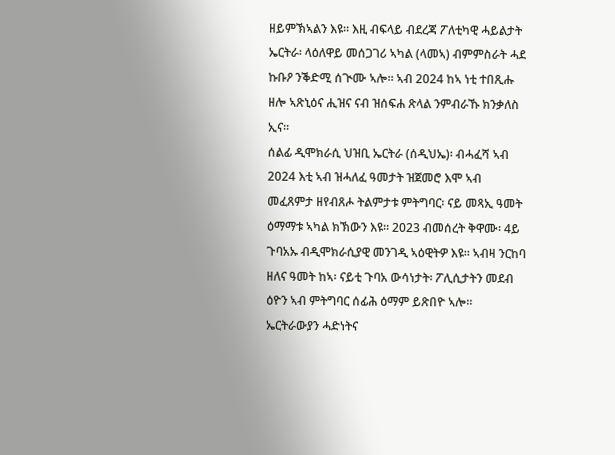ዘይምኽኣልን እዩ። እዚ ብፍላይ ብደረጃ ፖለቲካዊ ሓይልታት ኤርትራ፡ ላዕለዋይ መሰጋገሪ ኣካል (ላመኣ) ብምምስራት ሓደ ኩቡዖ ንቕድሚ ሰጒሙ ኣሎ። ኣብ 2024 ከኣ ነቲ ተበጺሑ ዘሎ ኣጽኒዕና ሒዝና ናብ ዝሰፍሐ ጽላል ንምብራኹ ክንቃለስ ኢና።
ሰልፊ ዲሞክራሲ ህዝቢ ኤርትራ (ሰዲህኤ)፡ ብሓፈሻ ኣብ 2024 እቲ ኣብ ዝሓለፈ ዓመታት ዝጀመሮ እሞ ኣብ መፈጸምታ ዘየብጸሖ ትልምታቱ ምትግባር፡ ናይ መጻኢ ዓመት ዕማማቱ ኣካል ክኽውን እዩ። 2023 ብመሰረት ቅዋሙ፡ 4ይ ጉባአኡ ብዲሞክራሲያዊ መንገዲ ኣዕዊትዎ እዩ። ኣብዛ ንርከባ ዘለና ዓመት ከኣ፡ ናይቲ ጉባአ ውሳነታት፡ ፖሊሲታትን መደብ ዕዮን ኣብ ምትግባር ሰፊሕ ዕማም ይጽበዮ ኣሎ።
ኤርትራውያን ሓድነትና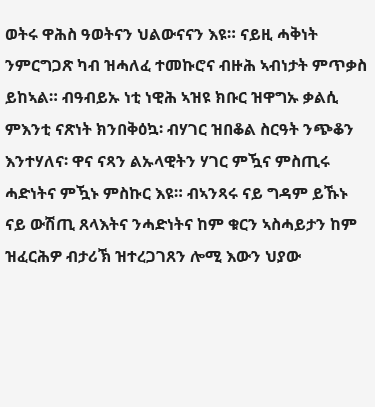ወትሩ ዋሕስ ዓወትናን ህልውናናን እዩ። ናይዚ ሓቅነት ንምርግጋጽ ካብ ዝሓለፈ ተመኩሮና ብዙሕ ኣብነታት ምጥቃስ ይከኣል። ብዓብይኡ ነቲ ነዊሕ ኣዝዩ ክቡር ዝዋግኡ ቃልሲ ምእንቲ ናጽነት ክንበቅዕኳ፡ ብሃገር ዝበቆል ስርዓት ንጭቆን እንተሃለና፡ ዋና ናጻን ልኡላዊትን ሃገር ምዃና ምስጢሩ ሓድነትና ምዃኑ ምስኩር እዩ። ብኣንጻሩ ናይ ግዳም ይኹኑ ናይ ውሽጢ ጸላእትና ንሓድነትና ከም ቁርን ኣስሓይታን ከም ዝፈርሕዎ ብታሪኽ ዝተረጋገጸን ሎሚ እውን ህያው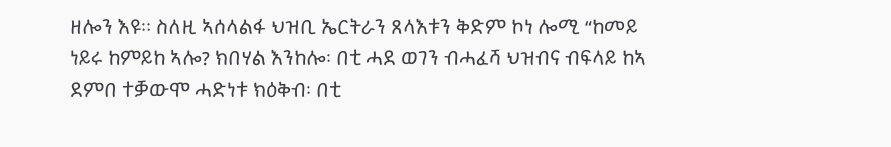ዘሎን እዩ። ስለዚ ኣሰላልፋ ህዝቢ ኤርትራን ጸላእቱን ቅድም ኮነ ሎሚ “ከመይ ነይሩ ከምይከ ኣሎ? ክበሃል እንከሎ፡ በቲ ሓደ ወገን ብሓፈሻ ህዝብና ብፍላይ ከኣ ደምበ ተቓውሞ ሓድነቱ ክዕቅብ፡ በቲ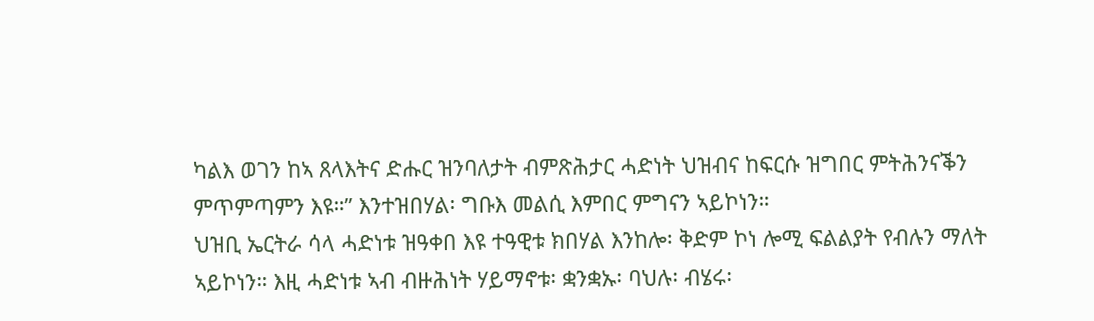ካልእ ወገን ከኣ ጸላእትና ድሑር ዝንባለታት ብምጽሕታር ሓድነት ህዝብና ከፍርሱ ዝግበር ምትሕንናቕን ምጥምጣምን እዩ።” እንተዝበሃል፡ ግቡእ መልሲ እምበር ምግናን ኣይኮነን።
ህዝቢ ኤርትራ ሳላ ሓድነቱ ዝዓቀበ እዩ ተዓዊቱ ክበሃል እንከሎ፡ ቅድም ኮነ ሎሚ ፍልልያት የብሉን ማለት ኣይኮነን። እዚ ሓድነቱ ኣብ ብዙሕነት ሃይማኖቱ፡ ቋንቋኡ፡ ባህሉ፡ ብሄሩ፡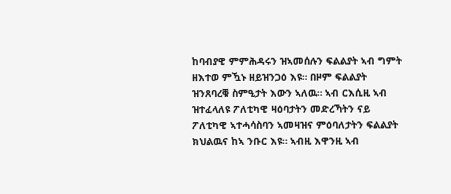ከባብያዊ ምምሕዳሩን ዝኣመሰሉን ፍልልያት ኣብ ግምት ዘእተወ ምዃኑ ዘይዝንጋዕ እዩ። በዞም ፍልልያት ዝንጸባረቑ ስምዒታት እውን ኣለዉ። ኣብ ርእሲዚ ኣብ ዝተፈላለዩ ፖለቲካዊ ዛዕባታትን መድረኻትን ናይ ፖለቲካዊ ኣተሓሳስባን ኣመዛዝና ምዕባለታትን ፍልልያት ክህልዉና ከኣ ንቡር እዩ። ኣብዚ እዋንዚ ኣብ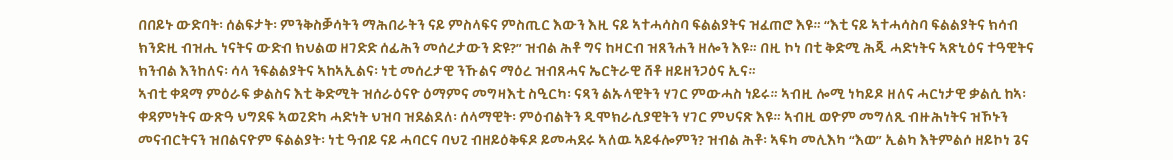በበይኑ ውድባት፡ ሰልፍታት፡ ምንቅስቓሳትን ማሕበራትን ናይ ምስላፍና ምስጢር እውን እዚ ናይ ኣተሓሳስባ ፍልልያትና ዝፈጠሮ እዩ። “እቲ ናይ ኣተሓሳስባ ፍልልያትና ክሳብ ክንድዚ ብዝሒ ነናትና ውድብ ክህልወ ዘገድድ ሰፊሕን መሰረታውን ድዩ?” ዝብል ሕቶ ግና ከዛርብ ዝጸንሐን ዘሎን እዩ። በዚ ኮነ በቲ ቅድሚ ሕጂ ሓድነትና ኣጽኒዕና ተዓዊትና ክንብል እንከለና፡ ሳላ ንፍልልያትና ኣከኣኢልና፡ ነቲ መሰረታዊ ንኹልና ማዕረ ዝብጸሓና ኤርትራዊ ሸቶ ዘይዘንጋዕና ኢና።
ኣብቲ ቀዳማ ምዕራፍ ቃልስና እቲ ቅድሚት ዝሰራዕናዮ ዕማምና መግዛእቲ ስዒርካ፡ ናጻን ልኡላዊትን ሃገር ምውሓስ ነይሩ። ኣብዚ ሎሚ ነካይዶ ዘለና ሓርነታዊ ቃልሲ ከኣ፡ ቀዳምነትና ውጽዓ ህግደፍ ኣወጊድካ ሓድነት ህዝባ ዝደልደለ፡ ሰላማዊት፡ ምዕብልትን ዲሞክራሲያዊትን ሃገር ምህናጽ እዩ። ኣብዚ ወዮም መግለጺ ብዙሕነትና ዝኾኑን መናብርትናን ዝበልናዮም ፍልልያት፡ ነቲ ዓብይ ናይ ሓባርና ባህጊ ብዘይዕቅፍዶ ይመሓደሩ ኣለዉ ኣይፋሎምን? ዝብል ሕቶ፡ ኣፍካ መሊእካ “እወ” ኢልካ እትምልሶ ዘይኮነ ጌና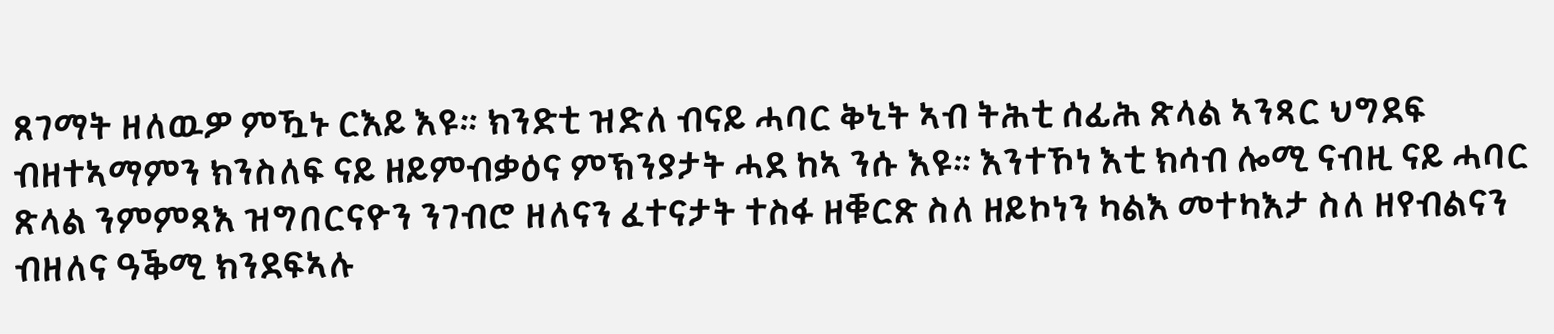ጸገማት ዘለዉዎ ምዃኑ ርእይ እዩ። ክንድቲ ዝድለ ብናይ ሓባር ቅኒት ኣብ ትሕቲ ሰፊሕ ጽላል ኣንጻር ህግደፍ ብዘተኣማምን ክንስለፍ ናይ ዘይምብቃዕና ምኽንያታት ሓደ ከኣ ንሱ እዩ። እንተኾነ እቲ ክሳብ ሎሚ ናብዚ ናይ ሓባር ጽላል ንምምጻእ ዝግበርናዮን ንገብሮ ዘለናን ፈተናታት ተስፋ ዘቑርጽ ስለ ዘይኮነን ካልእ መተካእታ ስለ ዘየብልናን ብዘለና ዓቕሚ ክንደፍኣሉ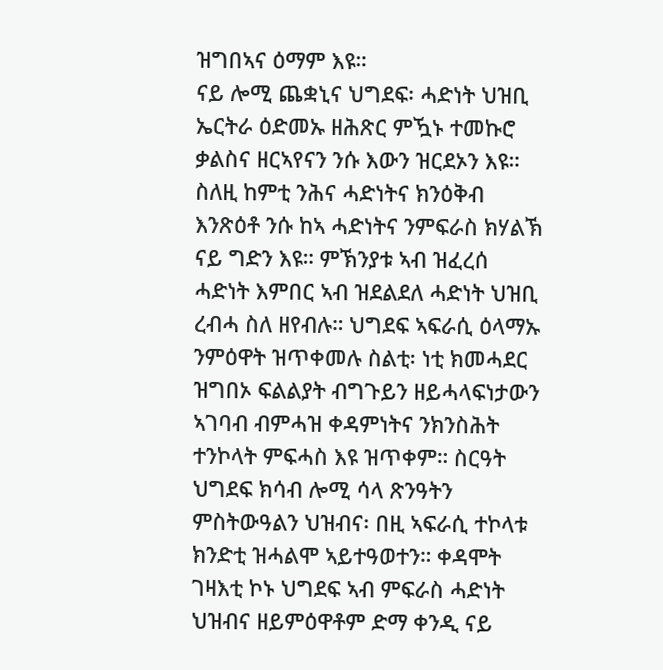ዝግበኣና ዕማም እዩ።
ናይ ሎሚ ጨቋኒና ህግደፍ፡ ሓድነት ህዝቢ ኤርትራ ዕድመኡ ዘሕጽር ምዃኑ ተመኩሮ ቃልስና ዘርኣየናን ንሱ እውን ዝርደኦን እዩ። ስለዚ ከምቲ ንሕና ሓድነትና ክንዕቅብ እንጽዕቶ ንሱ ከኣ ሓድነትና ንምፍራስ ክሃልኽ ናይ ግድን እዩ። ምኽንያቱ ኣብ ዝፈረሰ ሓድነት እምበር ኣብ ዝደልደለ ሓድነት ህዝቢ ረብሓ ስለ ዘየብሉ። ህግደፍ ኣፍራሲ ዕላማኡ ንምዕዋት ዝጥቀመሉ ስልቲ፡ ነቲ ክመሓደር ዝግበኦ ፍልልያት ብግጉይን ዘይሓላፍነታውን ኣገባብ ብምሓዝ ቀዳምነትና ንክንስሕት ተንኮላት ምፍሓስ እዩ ዝጥቀም። ስርዓት ህግደፍ ክሳብ ሎሚ ሳላ ጽንዓትን ምስትውዓልን ህዝብና፡ በዚ ኣፍራሲ ተኮላቱ ክንድቲ ዝሓልሞ ኣይተዓወተን። ቀዳሞት ገዛእቲ ኮኑ ህግደፍ ኣብ ምፍራስ ሓድነት ህዝብና ዘይምዕዋቶም ድማ ቀንዲ ናይ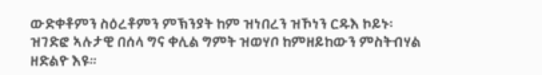ውድቀቶምን ስዕረቶምን ምኽንያት ከም ዝነበረን ዝኾነን ርዱእ ኮይኑ፡ ዝገድፎ ኣሉታዊ በሰላ ግና ቀሊል ግምት ዝወሃቦ ከምዘይከውን ምስትብሃል ዘድልዮ እዩ።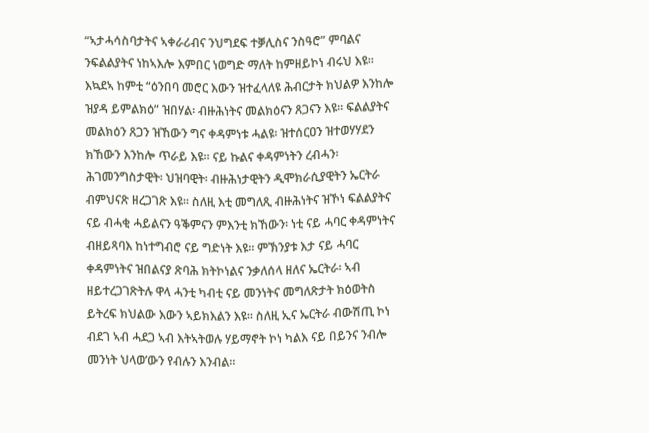“ኣታሓሳስባታትና ኣቀራሪብና ንህግደፍ ተቓሊስና ንስዓሮ” ምባልና ንፍልልያትና ነከኣእሎ እምበር ነወግድ ማለት ከምዘይኮነ ብሩህ እዩ። እኳደኣ ከምቲ “ዕንበባ መሮር እውን ዝተፈላለዩ ሕብርታት ክህልዎ እንከሎ ዝያዳ ይምልክዕ” ዝበሃል፡ ብዙሕነትና መልክዕናን ጸጋናን እዩ። ፍልልያትና መልክዕን ጸጋን ዝኸውን ግና ቀዳምነቱ ሓልዩ፡ ዝተሰርዐን ዝተወሃሃደን ክኸውን እንከሎ ጥራይ እዩ። ናይ ኩልና ቀዳምነትን ረብሓን፡ ሕገመንግስታዊት፡ ህዝባዊት፡ ብዙሕነታዊትን ዲሞክራሲያዊትን ኤርትራ ብምህናጽ ዘረጋገጽ እዩ። ስለዚ እቲ መግለጺ ብዙሕነትና ዝኾነ ፍልልያትና ናይ ብሓቂ ሓይልናን ዓቕምናን ምእንቲ ክኸውን፡ ነቲ ናይ ሓባር ቀዳምነትና ብዘይጻባእ ከነተግብሮ ናይ ግድነት እዩ። ምኽንያቱ እታ ናይ ሓባር ቀዳምነትና ዝበልናያ ጽባሕ ክትኮነልና ንቃለሰላ ዘለና ኤርትራ፡ ኣብ ዘይተረጋገጽትሉ ዋላ ሓንቲ ካብቲ ናይ መንነትና መግለጽታት ክዕወትስ ይትረፍ ክህልው እውን ኣይክእልን እዩ። ስለዚ ኢና ኤርትራ ብውሽጢ ኮነ ብደገ ኣብ ሓደጋ ኣብ እትኣትወሉ ሃይማኖት ኮነ ካልእ ናይ በይንና ንብሎ መንነት ህላወ’ውን የብሉን እንብል።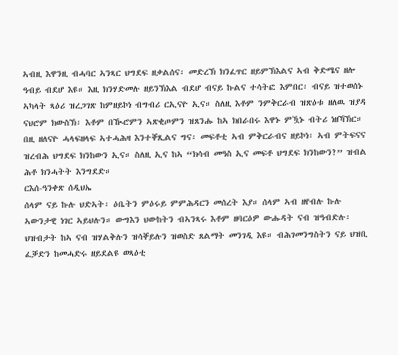ኣብዚ እዋንዚ ብሓባር ኣንጻር ህግደፍ ዘቃልሰና፡ መድረኽ ክንፈጥር ዘይምኽእልና ኣብ ቅድሜና ዘሎ ዓብይ ብደሆ እዩ። እዚ ክንሃድመሉ ዘይንኽእል ብደሆ ብናይ ኩልና ተሳትፎ እምበር፡ ብናይ ዝተወሰኑ ኣካላት ጻዕሪ ዝረጋገጽ ከምዘይኮነ ብግብሪ ርኢናዮ ኢና። ስለዚ እቶም ንምቅርራብ ዝጽዕቱ ዘለዉ ዝያዳ ናህሮም ክውስኽ፡ እቶም በዂሮምን ኣጽቂጦምን ዝጸንሑ ከኣ ክበራበሩ እዋኑ ምዃኑ ብትሪ ነዘኻኽር። በዚ ዘለናዮ ሓላፍዘላፍ ኣተሓሕዛ እንተቐጺልና ግና፡ መፍቶቲ ኣብ ምቅርራብና ዘይኮነ፡ ኣብ ምትፍናና ዝረብሕ ህግደፍ ክንከውን ኢና። ስለዚ ኢና ከኣ “ክሳብ መዓስ ኢና መፍቶ ህግደፍ ክንከውን?” ዝብል ሕቶ ክንሓትት እንግደድ።
ርእሰ-ዓንቀጽ ሰዲህኤ
ሰላም ናይ ኩሉ ህድኣት፡ ዕቤትን ምዕሩይ ምምሕዳርን መሰረት እያ። ሰላም ኣብ ዘየብሉ ኩሉ ኣውንታዊ ነገር ኣይህሉን። ውግእን ህውከትን ብኣንጻሩ እቶም ዘባርዕዎ ውሑዳት ናብ ዝዓብድሉ፡ ህዝብታት ከኣ ናብ ዝሃልቅሉን ዝሳቐይሉን ዝወስድ ጸልማት መንገዲ እዩ። ብሕገመንግስትን ናይ ህዝቢ ፈቓድን ከመሓድሩ ዘይደልዩ ወጻዕቲ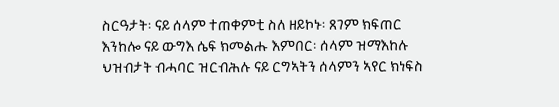ስርዓታት፡ ናይ ሰላም ተጠቀምቲ ስለ ዘይኮኑ፡ ጸገም ክፍጠር እንከሎ ናይ ውግእ ሴፍ ክመልሑ እምበር፡ ሰላም ዝማእከሉ ህዝብታት ብሓባር ዝርብሕሉ ናይ ርግኣትን ሰላምን ኣየር ክነፍስ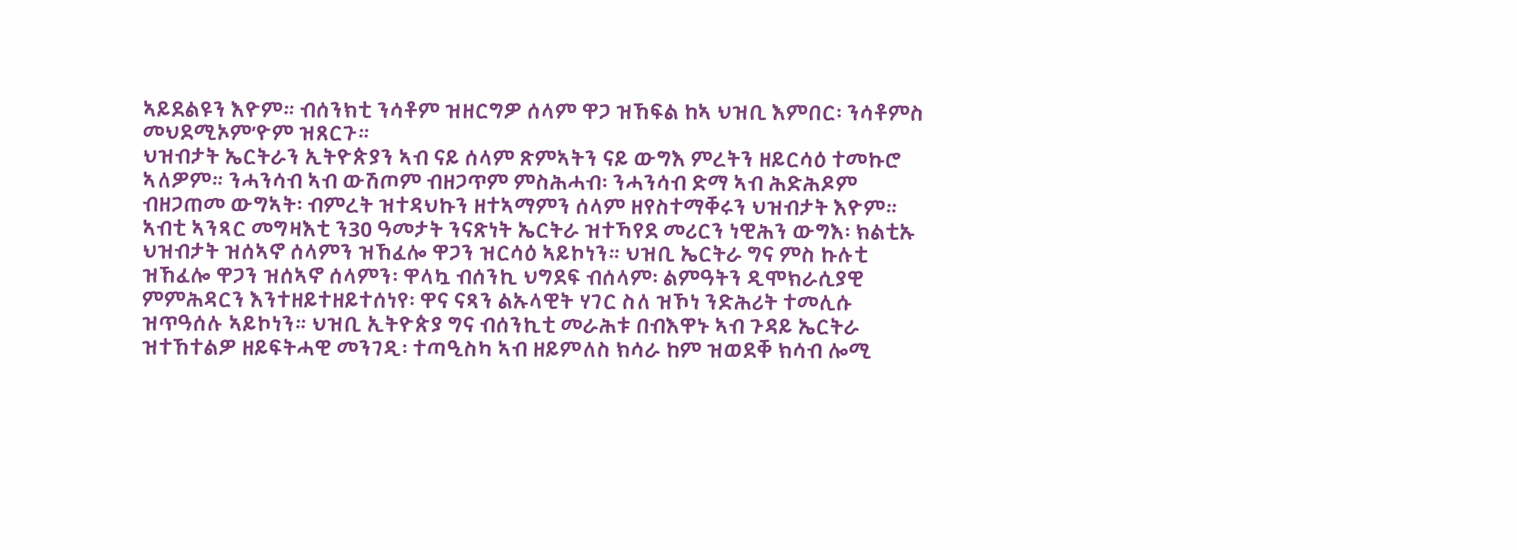ኣይደልዩን እዮም። ብሰንክቲ ንሳቶም ዝዘርግዎ ሰላም ዋጋ ዝኸፍል ከኣ ህዝቢ እምበር፡ ንሳቶምስ መህደሚኦም’ዮም ዝጸርጉ።
ህዝብታት ኤርትራን ኢትዮጵያን ኣብ ናይ ሰላም ጽምኣትን ናይ ውግእ ምረትን ዘይርሳዕ ተመኩሮ ኣለዎም። ንሓንሳብ ኣብ ውሽጦም ብዘጋጥም ምስሕሓብ፡ ንሓንሳብ ድማ ኣብ ሕድሕዶም ብዘጋጠመ ውግኣት፡ ብምረት ዝተዳህኩን ዘተኣማምን ሰላም ዘየስተማቐሩን ህዝብታት እዮም። ኣብቲ ኣንጻር መግዛእቲ ን30 ዓመታት ንናጽነት ኤርትራ ዝተኻየደ መሪርን ነዊሕን ውግእ፡ ክልቲኡ ህዝብታት ዝሰኣኖ ሰላምን ዝኸፈሎ ዋጋን ዝርሳዕ ኣይኮነን። ህዝቢ ኤርትራ ግና ምስ ኩሉቲ ዝኸፈሎ ዋጋን ዝሰኣኖ ሰላምን፡ ዋላኳ ብሰንኪ ህግደፍ ብሰላም፡ ልምዓትን ዲሞክራሲያዊ ምምሕዳርን እንተዘይተዘይተሰነየ፡ ዋና ናጻን ልኡላዊት ሃገር ስለ ዝኾነ ንድሕሪት ተመሊሱ ዝጥዓሰሉ ኣይኮነን። ህዝቢ ኢትዮጵያ ግና ብሰንኪቲ መራሕቱ በብእዋኑ ኣብ ጉዳይ ኤርትራ ዝተኸተልዎ ዘይፍትሓዊ መንገዲ፡ ተጣዒስካ ኣብ ዘይምለስ ክሳራ ከም ዝወደቐ ክሳብ ሎሚ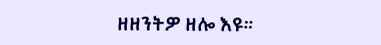ዘዘንትዎ ዘሎ እዩ።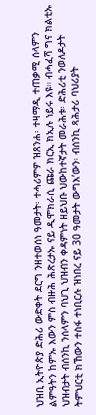ህዝቢ ኢትዮጵያ ድሕሪ ውድቀት ደርግ ንዘተወሰነ ዓመታት፡ ተሓሪምዎ ዝጸንሐ፡ ተዛማዲ ተጠቃሚ ሰላምን ልምዓትን ከምኡ እውን ምስ ብዙሕ ሕጽረታኡ ናይ ዲሞክራሲ ጩራ ክርኢ ክኢሉ ነይሩ እዩ። ብሓፈሻ ግና ክልቲኡ ህዝብታት ብሰንኪ ንሰላምን ባህጊ ህዝብን ቀዳምነት ዘይህቡ ህውከተኛታት መራሕቱ፡ ድሕሪቲ ንወለዶታት ትምህርቲ ክኸውን ተስፋ ተነቢርሉ ዝነበረ ናይ 30 ዓመታት ውግእ’ውን፡ ብሰንኪ ጻሕታሪ ባህሪያት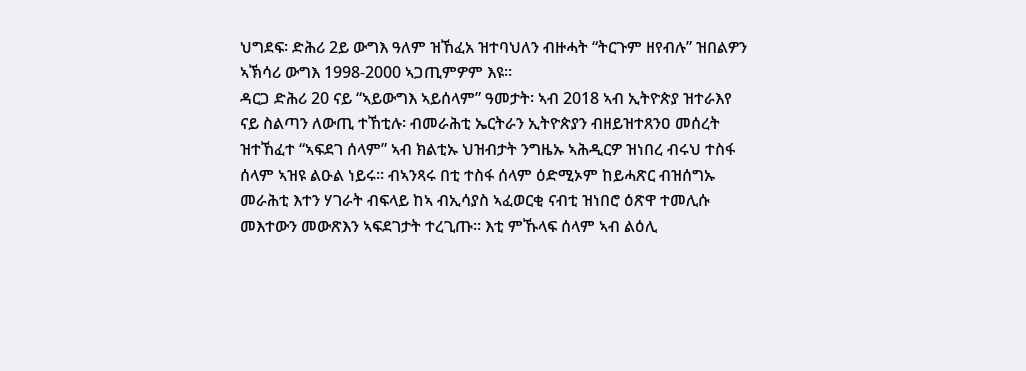ህግደፍ፡ ድሕሪ 2ይ ውግእ ዓለም ዝኸፈአ ዝተባህለን ብዙሓት “ትርጉም ዘየብሉ” ዝበልዎን ኣኽሳሪ ውግእ 1998-2000 ኣጋጢምዎም እዩ።
ዳርጋ ድሕሪ 20 ናይ “ኣይውግእ ኣይሰላም” ዓመታት፡ ኣብ 2018 ኣብ ኢትዮጵያ ዝተራእየ ናይ ስልጣን ለውጢ ተኸቲሉ፡ ብመራሕቲ ኤርትራን ኢትዮጵያን ብዘይዝተጸንዐ መሰረት ዝተኸፈተ “ኣፍደገ ሰላም” ኣብ ክልቲኡ ህዝብታት ንግዜኡ ኣሕዲርዎ ዝነበረ ብሩህ ተስፋ ሰላም ኣዝዩ ልዑል ነይሩ። ብኣንጻሩ በቲ ተስፋ ሰላም ዕድሚኦም ከይሓጽር ብዝሰግኡ መራሕቲ እተን ሃገራት ብፍላይ ከኣ ብኢሳያስ ኣፈወርቂ ናብቲ ዝነበሮ ዕጽዋ ተመሊሱ መእተውን መውጽእን ኣፍደገታት ተረጊጡ። እቲ ምኹላፍ ሰላም ኣብ ልዕሊ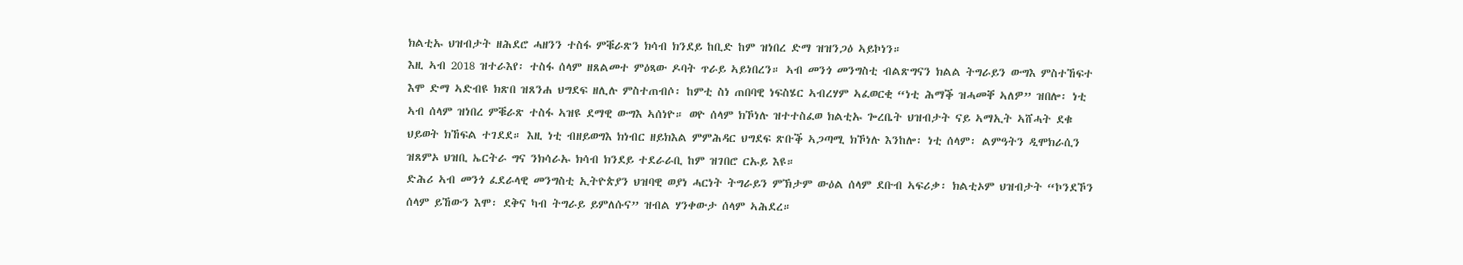ክልቲኡ ህዝብታት ዘሕደሮ ሓዘንን ተስፋ ምቑራጽን ክሳብ ክንደይ ከቢድ ከም ዝነበረ ድማ ዝዝንጋዕ ኣይኮነን።
እዚ ኣብ 2018 ዝተራእየ፡ ተስፋ ሰላም ዘጸልመተ ምዕጻው ዶባት ጥራይ ኣይነበረን። ኣብ መንጎ መንግስቲ ብልጽግናን ክልል ትግራይን ውግእ ምስተኸፍተ እሞ ድማ ኣድብዩ ክጽበ ዝጸንሐ ህግደፍ ዘሊሉ ምስተጠብሶ፡ ከምቲ ስነ ጠበባዊ ነፍስሄር ኣብረሃም ኣፈወርቂ “ነቲ ሕማቕ ዝሓመቐ ኣለዎ” ዝበሎ፡ ነቲ ኣብ ሰላም ዝነበረ ምቑራጽ ተስፋ ኣዝዩ ደማዊ ውግእ ኣሰነዮ። ወዮ ሰላም ክኾነሉ ዝተተስፈወ ክልቲኡ ጐረቤት ህዝብታት ናይ ኣማኢት ኣሸሓት ደቁ ህይወት ክኸፍል ተገደደ። እዚ ነቲ ብዘይወግእ ክነብር ዘይክእል ምምሕዳር ህግደፍ ጽቡቕ ኣጋጣሚ ክኾነሉ እንከሎ፡ ነቲ ሰላም፡ ልምዓትን ዲሞክራሲን ዝጸምኦ ህዝቢ ኤርትራ ግና ንክሳራኡ ክሳብ ክንደይ ተደራራቢ ከም ዝገበሮ ርኡይ እዩ።
ድሕሪ ኣብ መንጎ ፈደራላዊ መንግስቲ ኢትዮጵያን ህዝባዊ ወያነ ሓርነት ትግራይን ምኽታም ውዕል ሰላም ደቡብ ኣፍሪቃ፡ ክልቲኦም ህዝብታት “ኮንደኾን ሰላም ይኸውን እሞ፡ ደቅና ካብ ትግራይ ይምለሱና” ዝብል ሃንቀውታ ሰላም ኣሕደረ።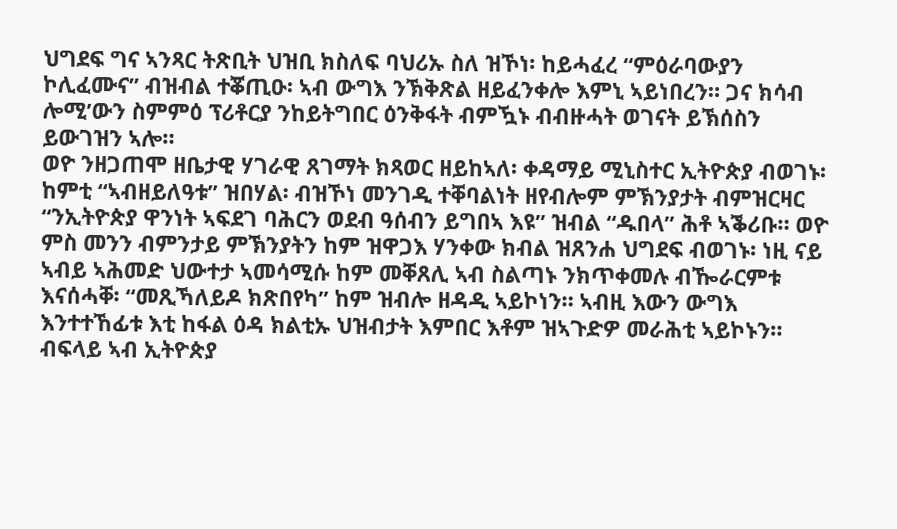ህግደፍ ግና ኣንጻር ትጽቢት ህዝቢ ክስለፍ ባህሪኡ ስለ ዝኾነ፡ ከይሓፈረ “ምዕራባውያን ኮሊፈሙና” ብዝብል ተቖጢዑ፡ ኣብ ውግእ ንኽቅጽል ዘይፈንቀሎ እምኒ ኣይነበረን። ጋና ክሳብ ሎሚ’ውን ስምምዕ ፕሪቶርያ ንከይትግበር ዕንቅፋት ብምዃኑ ብብዙሓት ወገናት ይኽሰስን ይውገዝን ኣሎ።
ወዮ ንዘጋጠሞ ዘቤታዊ ሃገራዊ ጸገማት ክጻወር ዘይከኣለ፡ ቀዳማይ ሚኒስተር ኢትዮጵያ ብወገኑ፡ ከምቲ “ኣብዘይለዓቱ” ዝበሃል፡ ብዝኾነ መንገዲ ተቐባልነት ዘየብሎም ምኽንያታት ብምዝርዛር “ንኢትዮጵያ ዋንነት ኣፍደገ ባሕርን ወደብ ዓሰብን ይግበኣ እዩ” ዝብል “ዱበላ” ሕቶ ኣቕሪቡ። ወዮ ምስ መንን ብምንታይ ምኽንያትን ከም ዝዋጋእ ሃንቀው ክብል ዝጸንሐ ህግደፍ ብወገኑ፡ ነዚ ናይ ኣብይ ኣሕመድ ህውተታ ኣመሳሚሱ ከም መቐጸሊ ኣብ ስልጣኑ ንክጥቀመሉ ብዀራርምቱ እናሰሓቐ፡ “መጺኻለይዶ ክጽበየካ” ከም ዝብሎ ዘዳዲ ኣይኮነን። ኣብዚ እውን ውግእ እንተተኸፊቱ እቲ ከፋል ዕዳ ክልቲኡ ህዝብታት እምበር እቶም ዝኣጉድዎ መራሕቲ ኣይኮኑን።
ብፍላይ ኣብ ኢትዮጵያ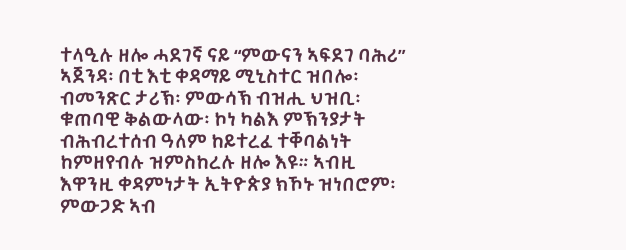ተላዒሉ ዘሎ ሓደገኛ ናይ “ምውናን ኣፍደገ ባሕሪ” ኣጀንዳ፡ በቲ እቲ ቀዳማይ ሚኒስተር ዝበሎ፡ ብመንጽር ታሪኽ፡ ምውሳኽ ብዝሒ ህዝቢ፡ ቁጠባዊ ቅልውላው፡ ኮነ ካልእ ምኽንያታት ብሕብረተሰብ ዓለም ከይተረፈ ተቐባልነት ከምዘየብሉ ዝምስከረሉ ዘሎ እዩ። ኣብዚ እዋንዚ ቀዳምነታት ኢትዮጵያ ክኾኑ ዝነበሮም፡ ምውጋድ ኣብ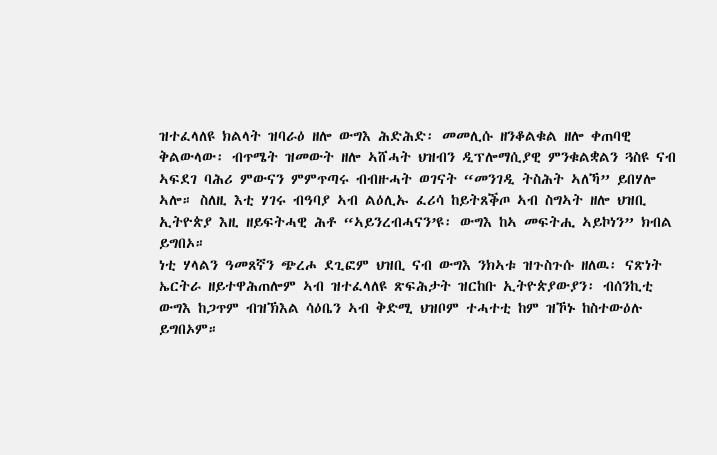ዝተፈላለዩ ክልላት ዝባራዕ ዘሎ ውግእ ሕድሕድ፡ መመሊሱ ዘንቆልቁል ዘሎ ቀጠባዊ ቅልውላው፡ ብጥሜት ዝመውት ዘሎ ኣሸሓት ህዝብን ዲፕሎማሲያዊ ምንቁልቋልን ጓስዩ ናብ ኣፍደገ ባሕሪ ምውናን ምምጥጣሩ ብብዙሓት ወገናት “መንገዲ ትስሕት ኣለኻ” ይበሃሎ ኣሎ። ስለዚ እቲ ሃገሩ ብዓባያ ኣብ ልዕሊኡ ፈሪሳ ከይትጸቕጦ ኣብ ስግኣት ዘሎ ህዝቢ ኢትዮጵያ እዚ ዘይፍትሓዊ ሕቶ “ኣይንረብሓናን’ዩ፡ ውግእ ከኣ መፍትሒ ኣይኮነን” ክብል ይግበኦ።
ነቲ ሃላልን ዓመጸኛን ጭረሖ ደጊፎም ህዝቢ ናብ ውግእ ንክኣቱ ዝጉስጉሱ ዘለዉ፡ ናጽነት ኤርትራ ዘይተዋሕጠሎም ኣብ ዝተፈላለዩ ጽፍሕታት ዝርከቡ ኢትዮጵያውያን፡ ብሰንኪቲ ውግእ ከጋጥም ብዝኽእል ሳዕቤን ኣብ ቅድሚ ህዝቦም ተሓተቲ ከም ዝኾኑ ከስተውዕሉ ይግበኦም።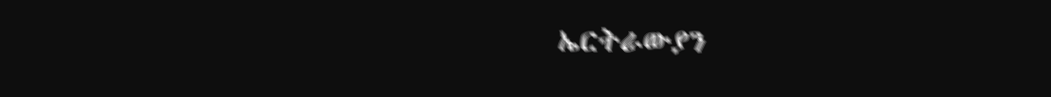ኤርትራውያን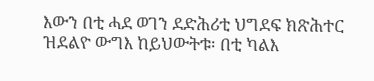እውን በቲ ሓደ ወገን ደድሕሪቲ ህግደፍ ክጽሕተር ዝደልዮ ውግእ ከይህውትቱ፡ በቲ ካልእ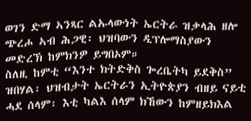ወገን ድማ ኣንጻር ልኡላውነት ኤርትራ ዝቃላሕ ዘሎ ጭረሖ ኣብ ሕጋዊ፡ ህዝባውን ዲፕሎማስያውን መድረኽ ከምክንዎ ይግበኦም።
ስለዚ ከምቲ “እንተ ክትድቅስ ጐረቤትካ ይደቅስ” ዝበሃል፡ ህዝብታት ኤርትራን ኢትዮጵያን ብዘይ ናይቲ ሓደ ሰላም፡ እቲ ካልእ ሰላም ክኸውን ከምዘይክእል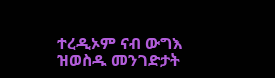ተረዲኦም ናብ ውግእ ዝወስዱ መንገድታት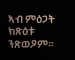ኣብ ምዕጋት ክጽዕቱ ንጽወዖም።